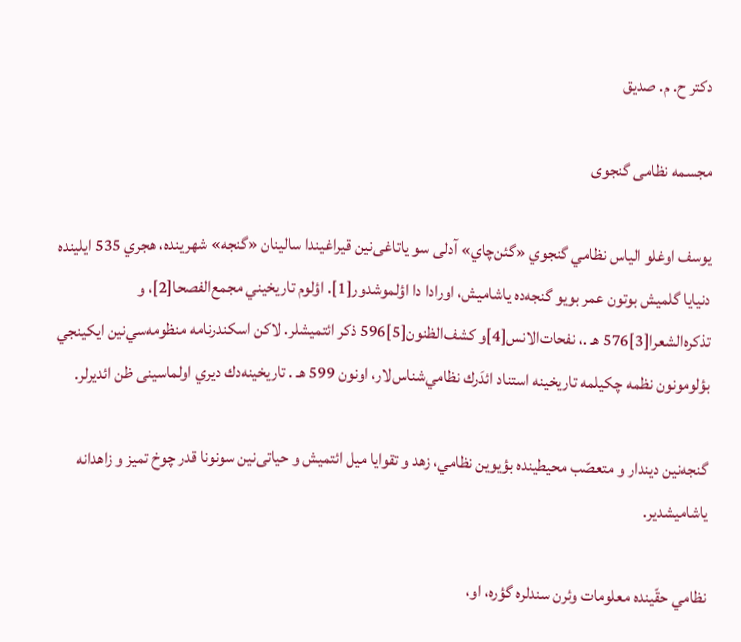دکتر ح. م. صدیق

مجسمه نظامی گنجوی

يوسف اوغلو الياس نظامي گنجوي «گئن‌چاي» آدلی سو ياتاغی‌نین قیراغیندا سالینان «گنجه» شهرينده، هجري 535 ايلينده دنيايا گلميش بوتون عمر بويو گنجه‌ده ياشامیش‌، اورادا دا اؤلموشدور[1]. اؤلوم تاريخيني مجمع‌الفصحا[2]، و تذكره‌الشعرا[3]576 هـ .، نفحات‌الانس[4]و كشف‌الظنون[5]596 ذكر ائتميشلر. لاكن اسكندرنامه منظومه‌سي‌نين ايكينجي بؤلومونون نظمه چكيلمه تاريخينه استناد ائدَ‌رك نظامي‌شناس‌لار، اونون 599 هـ . تاريخينه‌دك ديري اولماسینی ظن ائديرلر.

گنجه‌نين ديندار و متعصّب محيطينده بؤيوين نظامي، زهد و تقوايا ميل ائتميش و حياتی‌نين سونونا قدر چوخ تميز و زاهدانه ياشامیشدیر.

نظامي حقّینده معلومات وئرن سندلره گؤره، او،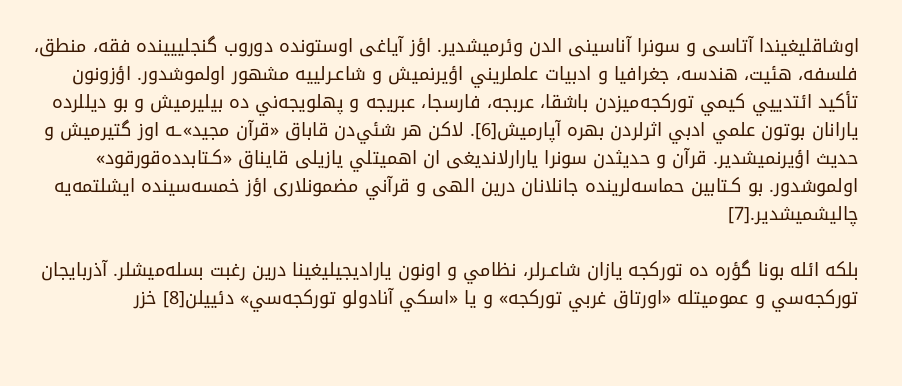اوشاقلیغیندا آتاسی و سونرا آناسینی الدن وئرميشدير. اؤز آياغی اوستونده دوروب گنجلييينده فقه، منطق، فلسفه، هئيت، هندسه، جغرافيا و ادبيات علملريني اؤيرنميش و شاعـرلييه مشهور اولموشدور. اؤزونون تأكيد ائتدييي كيمي توركجه‌ميزدن باشقا، عربجه، فارسجا، عبريجه و پهلويجه‌ني ده بيليرميش و بو ديللرده يارانان بوتون علمي ادبي اثرلردن بهره آپارمیش[6]. لاكن هر شئي‌دن قاباق «قرآن مجيد»ـه اوز گتيرميش و حديث اؤيرنميشدير. قرآن‌ و حديثدن سونرا يارارلاندیغی ان اهميتلي يازیلی قايناق «كـتابدده‌قورقود» اولموشدور. بو كـتابین حماسه‌لرينده جانلانان درين الهی و قرآني مضمونلاری اؤز خمسه‌سينده ايشلتمه‌يه چالیشمیشدیر.[7]

بلكه ائله بونا گؤره ده توركجه يازان شاعـرلر، نظامي و اونون يارادیجیلیغینا درين رغبت بسله‌ميشلر. آذربايجان توركجه‌سي و عموميتله «اورتاق غربي توركجه» و يا «اسكي آنادولو توركجه‌سي» دئييلن[8] خزر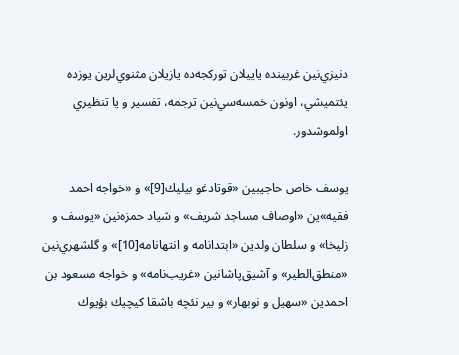دنيزي‌نين غربينده يايیلان توركجه‌ده يازیلان مثنوي‌لرين يوزده يئتميشي، اونون خمسه‌سي‌نين ترجمه، تفسير و يا تنظيري اولموشدور.

يوسف خاص حاجيبين «قوتادغو بيليك[9]» و «خواجه احمد فقيه»ين «اوصاف مساجد شريف» و شياد حمزه‌نين «يوسف و زليخا» و سلطان ولدين «ابتدانامه و انتهانامه[10]» و گلشهري‌نين «منطق‌الطير» و آشیق‌پاشانین «غريب‌نامه» و خواجه مسعود بن احمدين «سهيل و نوبهار» و بير نئچه باشقا كيچيك بؤيوك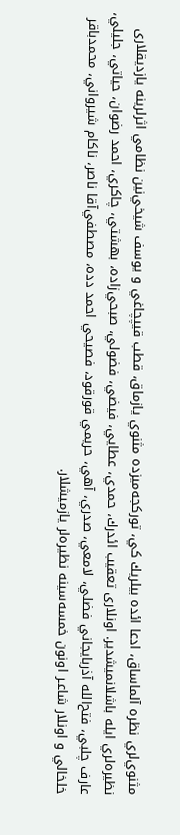مثنوي‌لري نظره آلماساق، ادعا ائده بيلريك كي، توركجه‌ميزده‌ مثنوي يازماق، قطب قيپچاغي و يوسف شيخي‌نين نظامي اثرلرينه يازدیقلاری نظيره‌لري ايله باشلانمیشدیر. اونلاری تعقيب ائدرك، حمدي، عطايي، فيضي، فضولي، صبحي‌زاده، بهشتي، چاكري، احمد رضوان، حياتي، جليلي، عارف چلبي، فتح‌الله آذربايجاني فضلي، لامعي، صدري، آهي، حريمي قورقود، فصيحي احمد دده، مصطفي‌آقا ناصر، ناكام شيرواني، محمدباقر خلخالي و اونلار شاعـر اونون خمسه‌سينه نظيره‌لر يازمیشلار.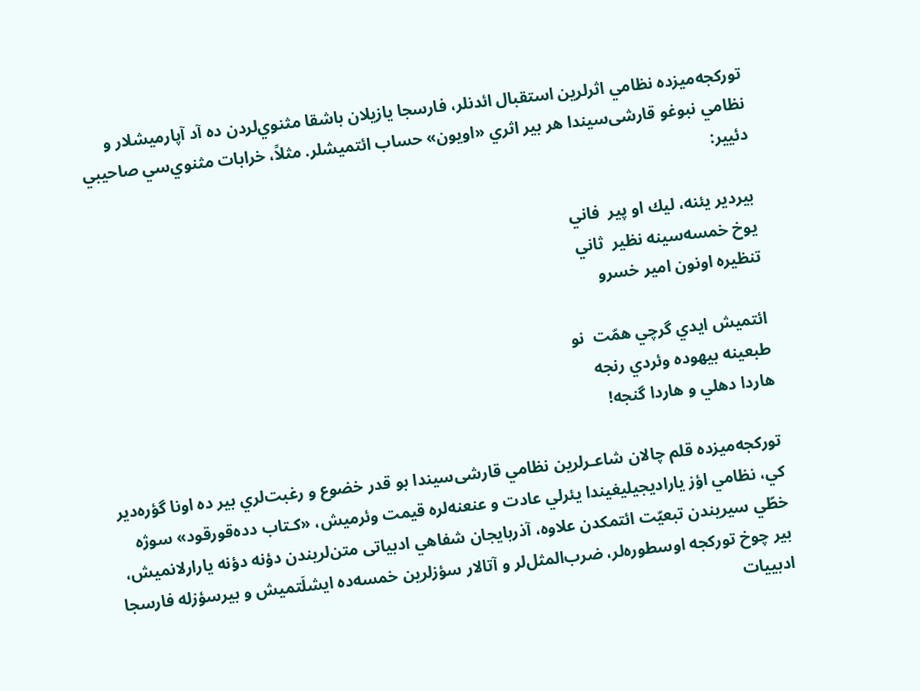توركجه‌ميزده نظامي اثرلرين استقبال ائدنلر، فارسجا يازیلان باشقا مثنوي‌لردن ده آد آپارمیشلار و نظامي نبوغو قارشی‌سیندا هر بير اثري «اويون» حساب ائتميشلر. مثلاً، خرابات مثنوي‌سي صاحيبي دئيير:

بيردير يئنه، ‌ليك او پير  فاني
يوخ خمسه‌سينه نظير  ثاني
تنظيره اونون امير خسرو

ائتميش ايدي گرچي همّت  نو
طبعينه بیهوده وئردي رنجه
هاردا دهلي و هاردا گنجه!

توركجه‌ميزده قلم چالان شاعـرلرين نظامي قارشی‌سیندا بو قدر خضوع و رغبت‌لري بير ده اونا گؤره‌دير كي، نظامي اؤز يارادیجیلیغیندا يئرلي عادت و عنعنه‌لره قيمت وئرميش، «كـتاب دده‌قورقود» سوژه خطّي سيريندن تبعيّت ائتمكدن علاوه، آذربايجان شفاهي ادبیاتی متن‌لريندن دؤنه دؤنه يارارلانمیش، بير چوخ توركجه اوسطوره‌لر، ضرب‌المثل‌لر و آتالار سؤزلرين خمسه‌ده ايشلَتميش و بيرسؤزله فارسجا ادبييات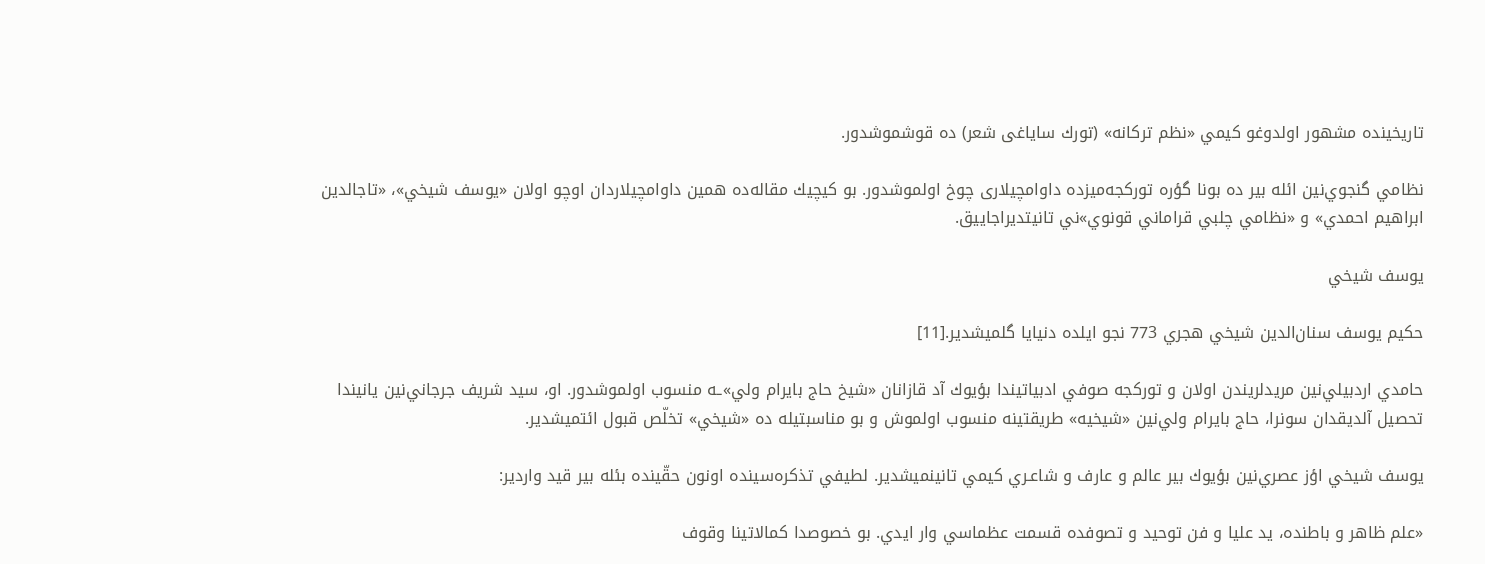تاريخينده مشهور اولدوغو كيمي «نظم تركانه» (تورك ساياغی شعر) ده قوشموشدور.

نظامي گنجوي‌نين ائله بير ده بونا گؤره توركجه‌ميزده داوامچیلاری چوخ اولموشدور. بو كيچيك مقاله‌ده همين داوامچیلاردان اوچو اولان «يوسف شيخي»، «تاجالدين ابراهيم احمدي» و «نظامي چلبي قراماني قونوي»ني تانیتدیراجايیق.

يوسف شيخي

حكيم يوسف سنان‌الدين شيخي هجري 773 نجو ايلده دنيايا گلميشدير.[11]

حامدي اردبيلي‌نين مريدلريندن اولان و توركجه صوفي ادبیاتیندا بؤيوك آد قازانان «شیخ حاج بايرام ولي»ـه منسوب اولموشدور. او، سيد شريف جرجاني‌نين يانیندا تحصيل آلدیقدان سونرا، حاج بايرام ولي‌نين «شيخيه» طريقتينه منسوب اولموش و بو مناسبتيله ده «شيخي» تخلّص قبول ائتميشدير.

يوسف شيخي اؤز عصري‌نين بؤيوك بير عالم و عارف و شاعـري كيمي تانینمیشدیر. لطيفي تذكره‌سينده اونون حقّینده بئله بير قید واردیر:

«علم ظاهر و باطنده، يد عليا و فن توحيد و تصوفده قسمت عظماسي وار ايدي. بو خصوصدا كمالاتينا وقوف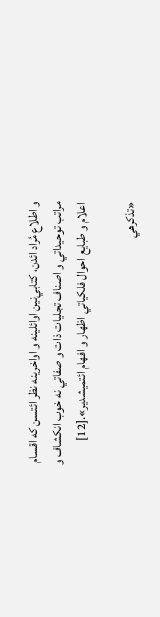و اطلاع مُراد ائدن، كتابي‌نين اوائلينه و اواخرينه نظر ائتسن كه اقسام مراتب توحيداتي و اصناف تجليات ذات و صفاتي نه خوب انكشاف و اعلام و طبايع احوال فلكياتي اظهار و افهام ائتميشدير».[12]

«تذکرهي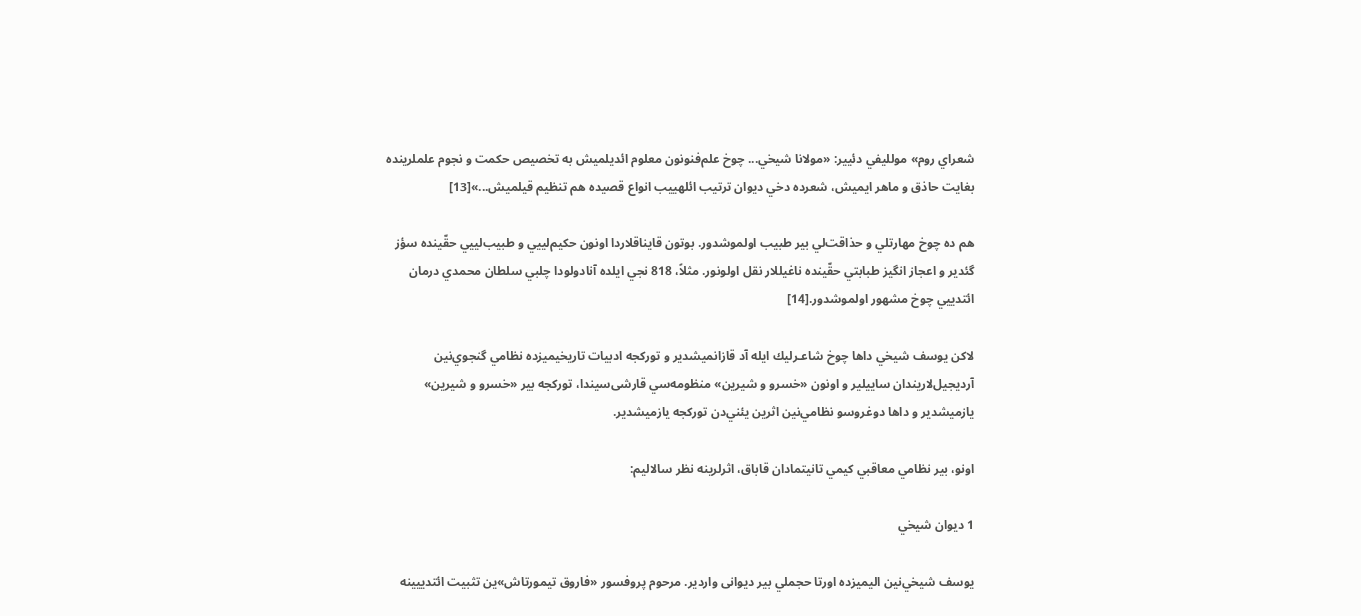شعراي روم» مولليفي دئيير: «مولانا شيخي... چوخ علم‌فنونون معلوم ائديلميش به تخصيص حکمت و نجوم علملرينده بغايت حاذق و ماهر ايميش، شعرده دخي ديوان ترتيب ائلهييب انواع قصيده هم تنظيم قيلميش...»[13]

هم ده چوخ مهارتلي و حذاقت‌لي بير طبيب اولموشدور. بوتون قايناقلاردا اونون حكيم‌لييي و طبيب‌لييي حقّینده سؤز گئدير و اعجاز انگيز طبابتي حقّینده ناغیللار نقل اولونور. مثلاً، 818 نجي ايلده آنادولودا چلبي سلطان محمدي درمان ائتدييي چوخ مشهور اولموشدور.[14]

لاكن يوسف شيخي داها چوخ شاعـرليك ايله آد قازانمیشدیر و توركجه ادبيات تاريخيميزده نظامي گنجوي‌نين آردیجیل‌لاریندان سايیلیر و اونون «خسرو و شيرين» منظومه‌سي قارشی‌سیندا، توركجه بير «خسرو و شيرين» يازمیشدیر و داها دوغروسو نظامي‌نين اثرين يئني‌دن توركجه‌ يازمیشدیر.

اونو، بير نظامي معاقبي كيمي تانیتمادان قاباق، اثرلرينه نظر سالالیم:

1 ديوان شيخي

يوسف شيخي‌نين اليميزده اورتا حجملي بير ديوانی واردیر. مرحوم پروفسور «فاروق تيمورتاش»ین تثبيت ائتدييينه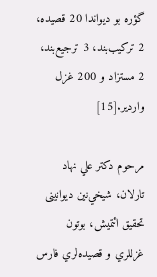گؤره بو ديواندا 20 قصيده، 2 تركيب‌بند، 3 ترجيع‌بند، 2 مستزاد و 200 غزل واردیر.[15]

مرحوم دكتر علي‌ نهاد تارلان، شيخي‌نين ديوانینی تحقيق ائتميش، بوتون غزللري و قصيده‌لري فارس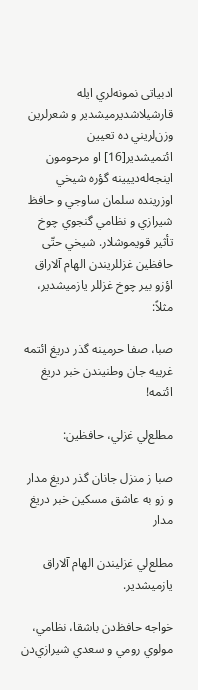ادبیاتی نمونه‌لري ايله قارشیلاشدیرمیشدیر و شعرلرين وزن‌لريني ده تعيين ائتميشدير[16] او مرحومون اينجه‌له‌دييينه گؤره شيخي اوزرينده سلمان ساوجي و حافظ شيرازي و نظامي گنجوي چوخ تأثير قويموشلار. شيخي حتّی حافظين غزللريندن الهام آلاراق اؤزو بير چوخ غزللر يازمیشدیر، مثلاً:

صبا، صفا حرمينه گذر دريغ ائتمه
غريبه جان وطنيندن خبر دريغ ائتمه!

مطلع‌لي غزلي، حافظين:

صبا ز منزل جانان گذر دريغ مدار
و زو به عاشق مسكين خبر دريغ مدار

مطلع‌لي غزليندن الهام آلاراق يازمیشدیر.

خواجه حافظ‌دن باشقا، نظامي، مولوي رومي و سعدي شيرازي‌دن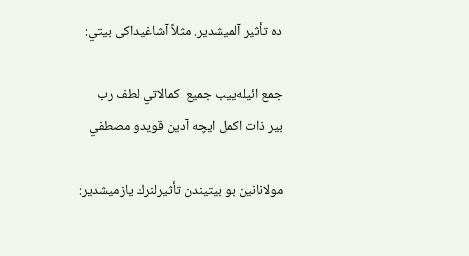ده تأثير آلمیشدیر. مثلاً آشاغیداكی بیتي:

جمع ائيله‌ييب جميع  كمالاتي لطف رب
بير ذات اكمل ايچه آدین قويدو مصطفي

مولانانین بو بیتيندن تأثيرلنرك يازمیشدیر: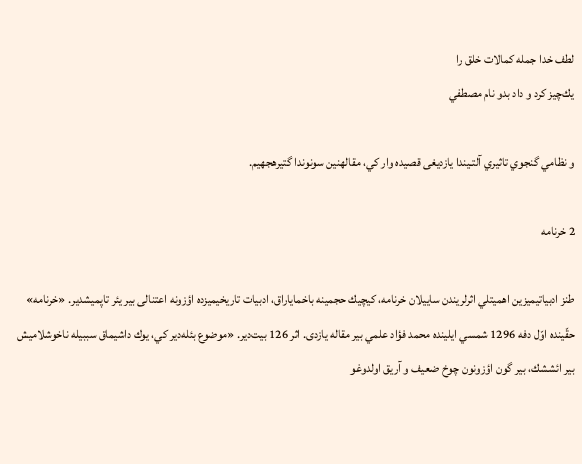لطف خدا جمله كمالات خلق را
يك‌چيز كرد و داد بدو نام مصطفي

و نظامي گنجوي تاثيري آلتـیندا يازدیغی قصيده وار کي، مقالهنين سونوندا گتيرهجهيم.

2 خرنامه

طنز ادبیاتیمیزین اهميتلي اثرلريندن سايیلان خرنامه، كيچيك حجمينه باخماياراق، ادبيات تاريخيميزده اؤزونه اعتنالی بير يئر تاپمیشدیر. «خرنامه» حقّینده اوّل دفه 1296 شمسي ايلينده محمد فؤاد علمي بير مقاله يازدی. اثر 126 بیت‌دير. «موضوع بئله‌دير كي، يوك داشیماق سببيله ناخوشلامیش بير ائششك، بير گون اؤزونون چوخ ضعيف و آريق اولدوغو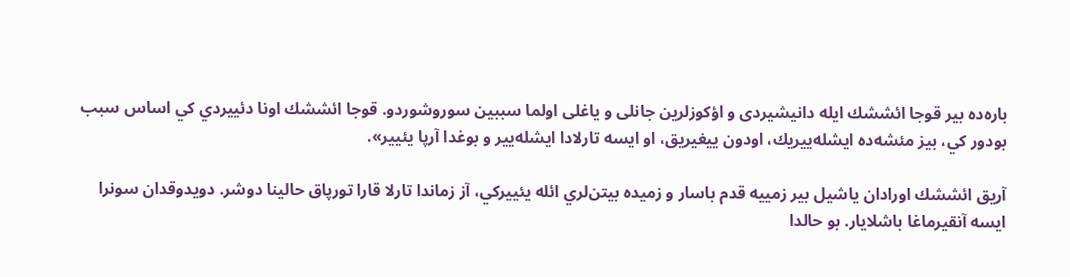باره‌ده بير قوجا ائششك ايله دانیشیردی و اؤكوزلرين جانلی و ياغلی اولما سببين سوروشوردو. قوجا ائششك اونا دئييردي كي اساس سبب بودور كي، بيز مئشه‌ده ايشله‌ييريك، اودون يیغیریق، او ايسه تارلادا ايشله‌يير و بوغدا آرپا يئيير».

آریق ائششك اورادان ياشیل بير زمييه قدم باسار و زميده بيتن‌لري ائله يئيیركي، آز زماندا تارلا قارا تورپاق حالینا دوشر. دويدوقدان سونرا ايسه آنقیرماغا باشلايار. بو حالدا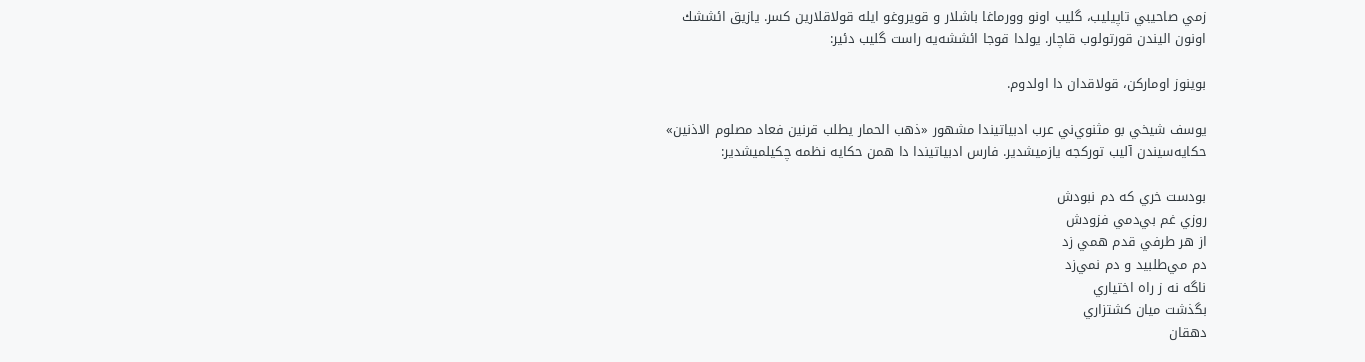زمي صاحيبي تاپیلیب، گليب اونو وورماغا باشلار و قويروغو ايله قولاقلارین كسر. يازیق ائششك اونون اليندن قورتولوب قاچار. يولدا قوجا ائششه‌يه راست گليب دئير:

بوينوز اوماركن، قولاقدان دا اولدوم.

يوسف شيخي بو مثنوي‌ني عرب ادبیاتیندا مشهور «ذهب الحمار يطلب قرنين فعاد مصلوم الاذنين» حكايه‌سيندن آلیب توركجه يازمیشدیر. فارس ادبیاتیندا دا همن حكايه نظمه چكيلميشدير:

بودست خري كه دم نبودش
روزي غم بي‌دمي فزودش
از هر طرفي قدم همي زد
دم مي‌طلبيد و دم نمي‌زد
ناگه نه ز راه اختياري
بگذشت ميان كشتزاري
دهقان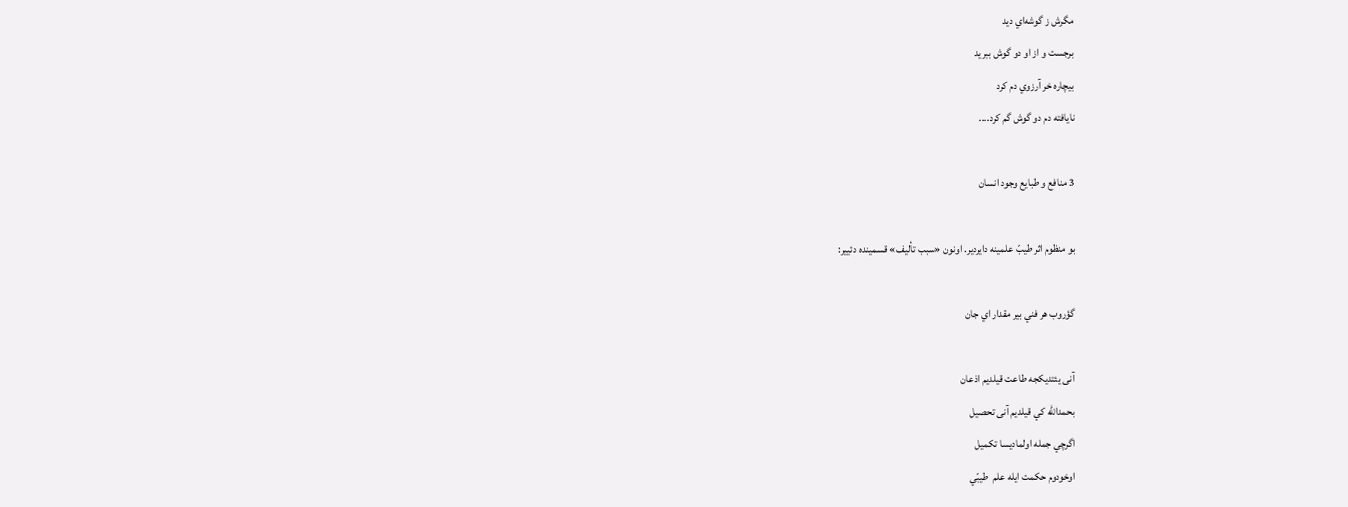مگرش ز گوشه‌اي ديد
برجست و از او دو گوش ببريد
بيچاره خر آرزوي دم كرد
نايافته دم دو گوش گم كرد....

3 منافع و طبايع وجود انسان

بو منظوم اثر طيبّ علمينه دايردير. اونون «سبب تأليف» قسمينده دئيير:

گؤروب هر فني بير مقدار اي جان

آنی يئتديكجه طاعت قیلدیم اذعان
بحمدالله كي قیلدیم آنی تحصيل
اگرچي جمله اولمادیسا تكميل
اوخودوم حكمت ايله علم  طيبّي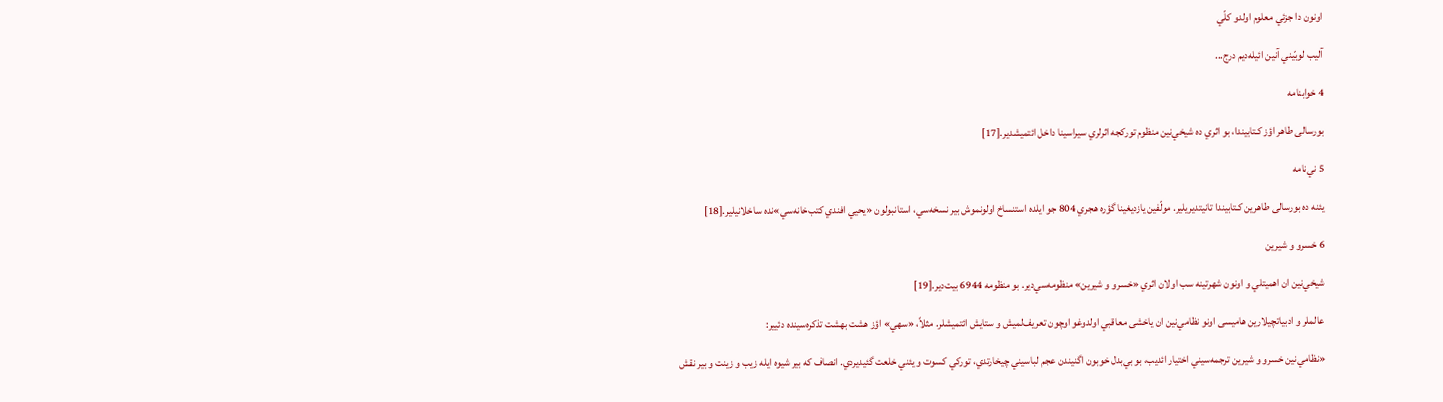اونون دا جزئي معلوم اولدو كلّي

آلیب لوبّيني آنین ائيله‌ديم درج...

4 خوابنامه

بورسالی طاهر اؤز كـتابیندا، بو اثري ده شيخي‌نين منظوم توركجه‌ اثرلري سیراسینا داخل ائتميشدير.[17]

5 ني‌نامه

يئنه ده بورسالی طاهرين كـتابیندا تانیتدیریلیر. مولّفين يازدیغینا گؤره هجري 804 جو ايلده استنساخ اولونموش بير نسخه‌سي، استانبولون «يحيي افندي كتب‌خانه‌سي»نده ساخلانیلیر.[18]

6 خسرو و شيرين

شيخي‌نين ان اهميتلي و اونون شهرتينه سب اولان اثري «خسرو و شيرين» منظومه‌سي‌دير. بو منظومه 6944 بیت‌دير.[19]

عالملر و ادبياتچیلارین هامیسی اونو نظامي‌نين ان ياخشی معاقبي اولدوغو اوچون تعريف‌لميش و ستايش ائتميشلر. مثلاً، «سهي» اؤز هشت ‌بهشت تذكره‌سينده دئيير:

«نظامي‌نين خسرو و شيرين ترجمه‌سيني اختيار ائديب، بو بي‌بدل خوبون اگنيندن عجم لباسيني چيخارتدي، توركي كسوت و يئني خلعت گئيديردي. انصاف كه بير شيوه ايله زيب و زينت و بير نقش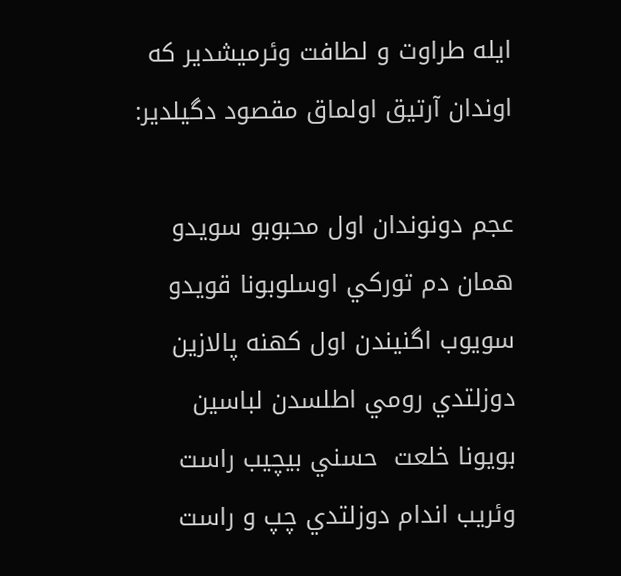ايله طراوت و لطافت وئرميشدير كه اوندان آرتيق اولماق مقصود دگيلدير:

عجم دونوندان اول محبوبو سويدو
همان دم توركي اوسلوبونا قويدو
سويوب اگنيندن اول كهنه پالازین
دوزلتدي رومي اطلسدن لباسین
بويونا خلعت  حسني بيچيب راست
وئريب اندام دوزلتدي چپ و راست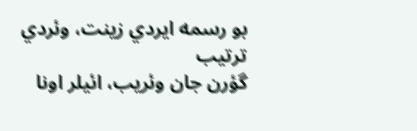بو رسمه ايردي زينت، وئردي ترتيب
گؤرن جان وئريب، ائيلر اونا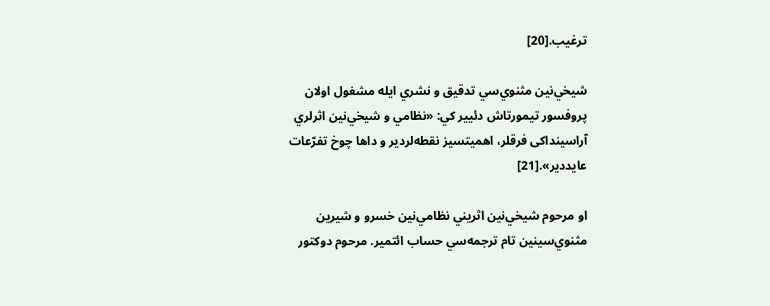ترغيب.[20]

شيخي‌نين مثنوي‌سي تدقيق و نشري ايله مشغول اولان پروفسور تيمورتاش دئيير كي: «نظامي و شيخي‌نين اثرلري آراسینداكی فرقلر، اهميتسيز نقطه‌لردير و داها چوخ تفرّعات عايددير».[21]

او مرحوم شيخي‌نين اثريني نظامي‌نين خسرو و شيرين مثنوي‌سينين تام ترجمه‌سي حساب ائتمير. مرحوم دوكتور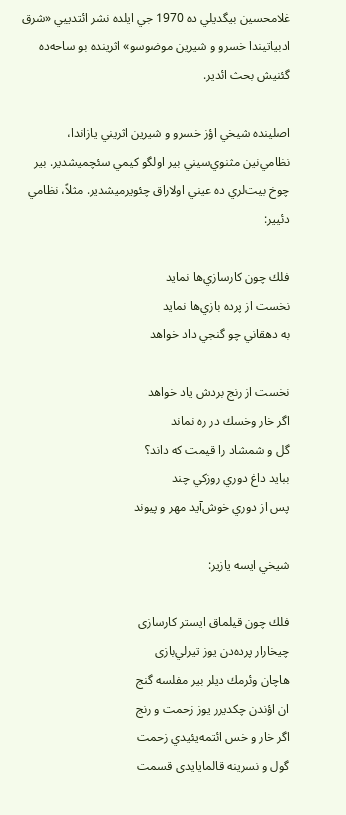غلامحسين بيگديلي ده 1970 جي ايلده نشر ائتدييي «شرق ادبیاتیندا خسرو و شيرين موضوسو» اثرينده بو ساحه‌ده گئنيش بحث ائدير.

اصلينده شيخي‌ اؤز خسرو و شيرين اثريني يازاندا، نظامي‌نين مثنوي‌سيني بير اولگو كيمي سئچميشدير. بير چوخ بیت‌لري ده عيني اولاراق چئويرميشدير. مثلاً، نظامي دئيير:

فلك چون كارسازي‌ها نمايد
نخست از پرده بازي‌ها نمايد
به دهقاني چو گنجي داد خواهد

نخست از رنج بردش ياد خواهد
اگر خار وخسك در ره نماند
گل و شمشاد را قيمت كه داند؟
ببايد داغ دوري روزكي چند
پس از دوري خوش‌آيد مهر و پيوند

شيخي ايسه يازیر:

فلك چون قیلماق ايستر كارسازی
چیخارار پرده‌دن يوز تيرلي‌بازی
هاچان وئرمك ديلر بير مفلسه گنج
ان اؤندن چكديرر يوز زحمت و رنج
اگر خار و خس ائتمه‌يئيدي زحمت
گول و نسرينه قالمايايدی قسمت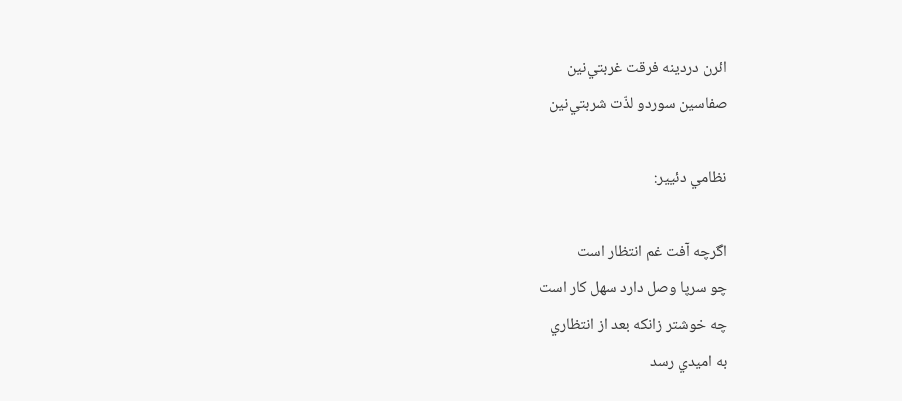ائرن دردينه فرقت غربتي‌نين
صفاسین سوردو لذّت شربتي‌نين

نظامي دئيير:

اگرچه آفت غم انتظار است
چو سرپا وصل دارد سهل كار است
چه خوشتر زانكه بعد از انتظاري
به اميدي رسد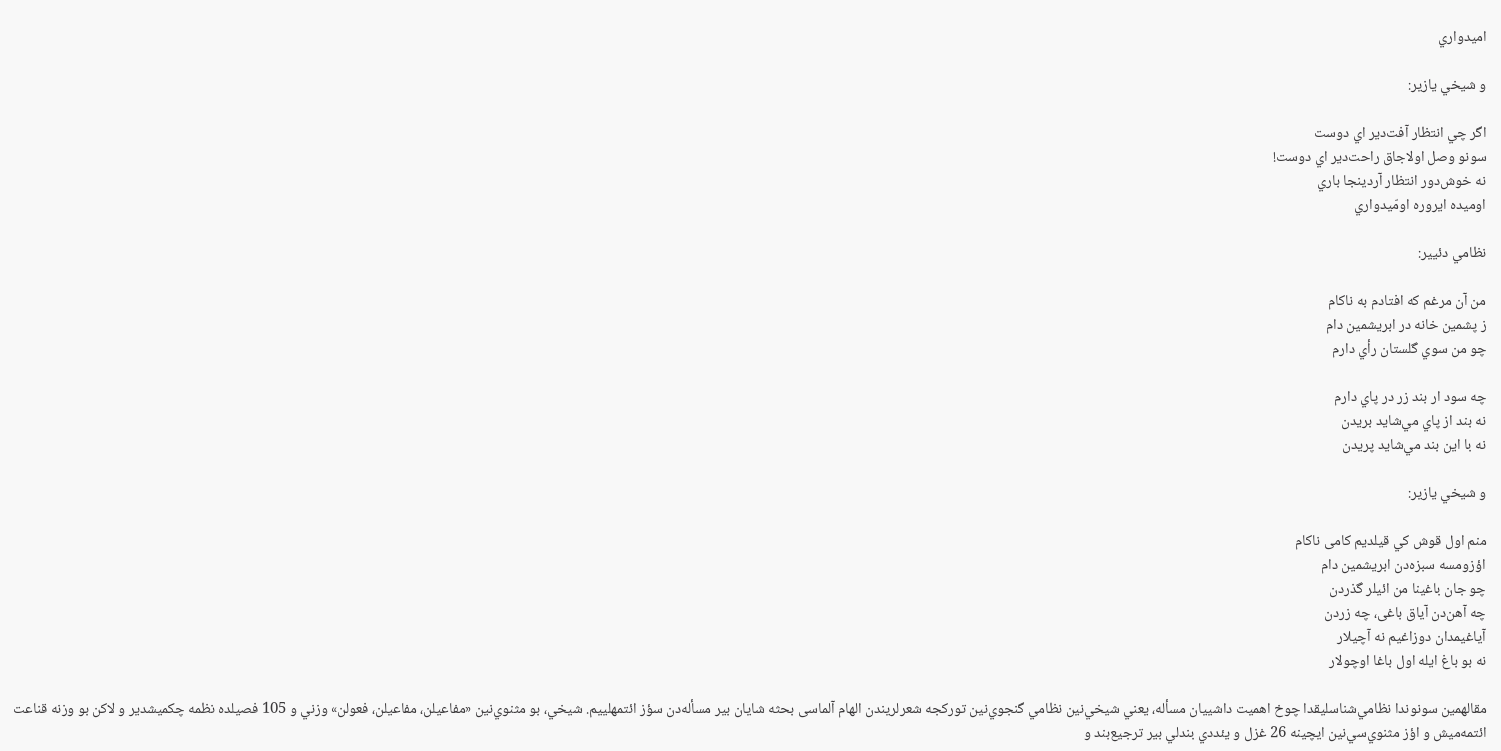اميدواري

و شيخي يازیر:

اگر چي انتظار آفت‌دير اي دوست
سونو وصل اولاجاق راحت‌دير اي دوست!
نه خوش‌دور انتظار آردینجا باري
اوميده ايروره اومّيدواري

نظامي دئيير:

من آن مرغم كه افتادم به ناكام
ز پشمين خانه در ابريشمين دام
چو من سوي گلستان رأي دارم

چه سود ار بند زر در پاي دارم
نه بند از پاي مي‌شايد بريدن
نه با اين بند مي‌شايد پريدن

و شيخي يازیر:

منم اول قوش كي قیلدیم كامی ناكام
اؤزومسه سبزه‌دن ابريشمين دام
چو جان باغینا من ائيلر گذردن
چه آهن‌دن آياق باغی، چه زردن
آياغیمدان دوزاغیم نه آچیلار
نه بو باغ ايله اول باغا اوچولار

مقالهمين سونوندا نظامي‌شناسلیقدا چوخ اهميت داشیيان مسأله، يعني شيخي‌نين نظامي گنجوي‌نين توركجه شعرلريندن الهام آلماسی بحثه شايان بير مسأله‌دن سؤز ائتمهلييم. شيخي، بو مثنوي‌نين «مفاعيلن، مفاعيلن، فعولن» وزني و 105 فصيلده نظمه چكميشدير و لاكن بو وزنه قناعت ائتمه‌ميش و اؤز مثنوي‌سي‌نين ايچينه 26 غزل و يئددي بندلي بیر ترجيع‌بند و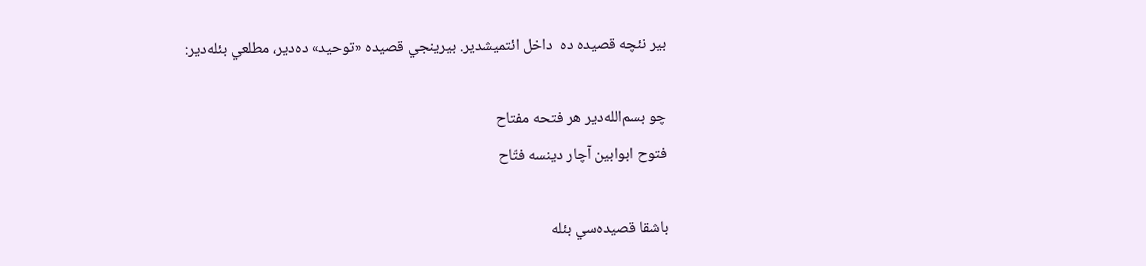بير نئچه قصيده‌ ده  داخل ائتميشدير. بيرينجي قصيده «توحيد» ده‌دير، مطلعي بئله‌دير:

چو بسم‌الله‌دير هر فتحه مفتاح
فتوح ابوابین آچار دينسه فتّاح

باشقا قصيده‌سي بئله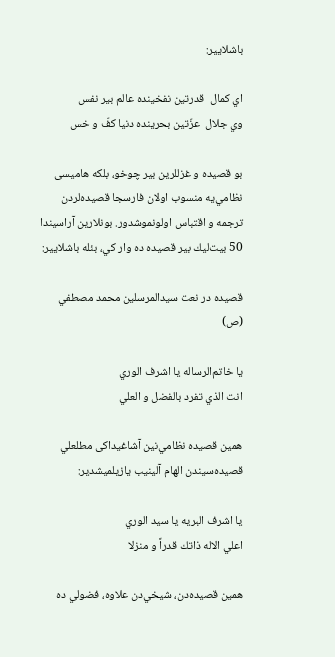باشلايیر:

اي كمال  قدرتين نفخينده عالم بير نفس
وي جلال  عزّتين بحرينده دنيا كفّ و خس

بو قصيده و غزللرين بير چوخو، بلكه هامیسی نظامي‌يه منسوب اولان فارسجا قصيده‌لردن ترجمه و اقتباس اولونموشدور. بونلارين آراسیندا 50 بیت‌ليك بير قصيده ده وار كي، بئله باشلايیر:

قصيده در نعت سيدالمرسلین محمد مصطفي (ص)

يا خاتم‌الرساله يا اشرف الوري
انت الذي تفرد بالفضل و العلي

همين قصيده نظامي‌نين آشاغیداكی مطلعلي قصيده‌سيندن الهام آلینیب يازیلمیشدیر:

يا اشرف البريه يا سيد الوري
اعلي الاله ذاتك قدراً و منزلا

همين قصيده‌دن، شيخي‌دن علاوه، فضولي ده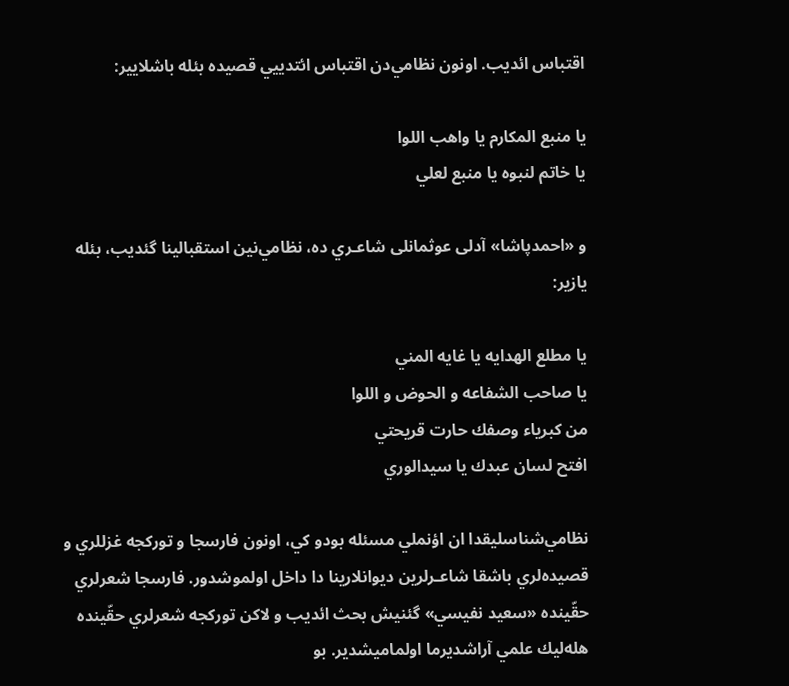اقتباس ائديب. اونون نظامي‌دن اقتباس ائتدييي قصيده بئله باشلايیر:

يا منبع المكارم يا واهب اللوا
يا خاتم لنبوه يا منبع لعلي

و «احمدپاشا» آدلی عوثمانلی شاعـري ده، نظامي‌نين استقبالینا گئديب، بئله يازیر:

يا مطلع الهدايه يا غايه المني
يا صاحب الشفاعه و الحوض و اللوا
من كبرياء وصفك حارت قريحتي
افتح لسان عبدك يا سيدالوري

نظامي‌شناسلیقدا ان اؤنملي مسئله بودو كي، اونون فارسجا و توركجه غزللري و قصيده‌لري باشقا شاعـرلرين ديوانلارینا دا داخل اولموشدور. فارسجا شعرلري حقّینده «سعيد نفيسي» گئنيش بحث ائديب و لاكن توركجه شعرلري حقّینده هله‌ليك علمي آراشدیرما اولمامیشدیر. بو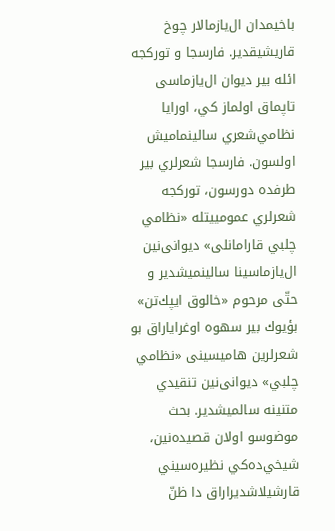باخیمدان ال‌يازمالار چوخ قاریشیقدیر. فارسجا و توركجه ائله بير ديوان ال‌يازماسی تاپماق اولماز كي، اورايا نظامي‌شعري سالینمامیش اولسون. فارسجا شعرلري بير طرفده دورسون، توركجه شعرلري عمومييتله «نظامي چلبي قارامانلی» ديوانی‌نین ال‌يازماسینا سالینمیشدیر و حتّی مرحوم «خالوق ايپك‌تن» بؤيوك بير سهوه اوغراياراق بو شعرلرين هامیسینی «نظامي چلبي» ديوانی‌نین تنقيدي متنينه سالمیشدیر. بحث موضوسو اولان قصيده‌نين، شيخي‌ده‌كي نظيره‌سيني قارشيلاشدیراراق ‌دا ظنّ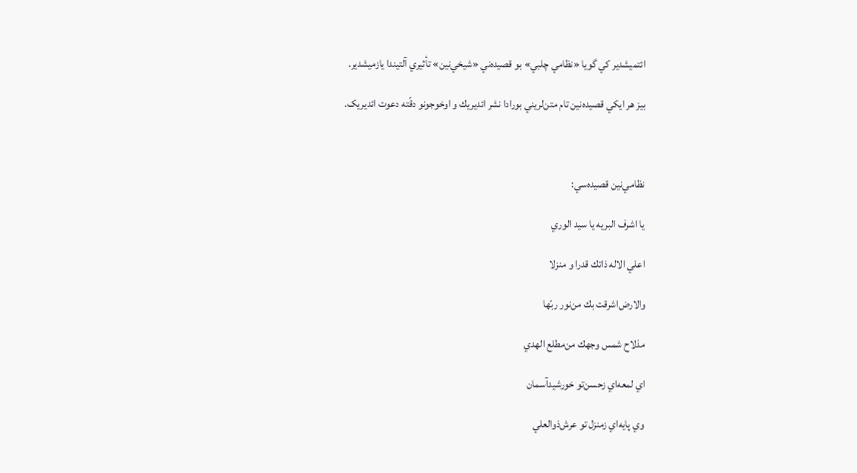ائتميشدير كي گويا «نظامي چلبي» بو قصيده‌ني «شيخي‌نين» تأثيري آلتیندا يازمیشدیر.

بيز هر ايكي قصيده‌نين تام متن‌لريني بورادا نشر ائديريك و اوخوجونو دقّته دعوت ائديريک.



نظامي‌نين قصيده‌سي:

يا اشرف البريه يا سيد الوري

اعلي الاله ذاتك قدرا و منزلا

والارض‌اشرقت بك من‌نور ربّها

مذلاح شمس وجهك من‌مطلع الهدي

اي لمعه‌اي زحسن‌تو خورشيدآسمان

وي پايه‌اي زمنزل تو عرش‌ذوالعلي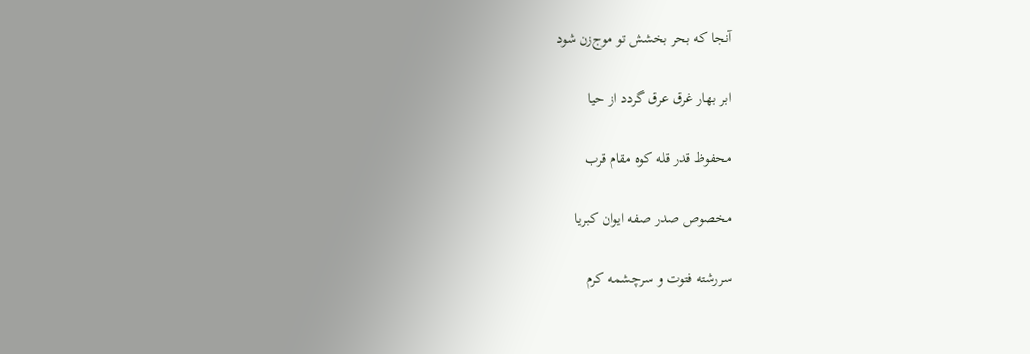آنجا كه بحر بخشش تو موج‌زن شود

ابر بهار غرق عرق گردد از حيا

محفوظ قدر قله‌ كوه مقام قرب

مخصوص صدر صفه ايوان كبريا

سررشته فتوت و سرچشمه كرم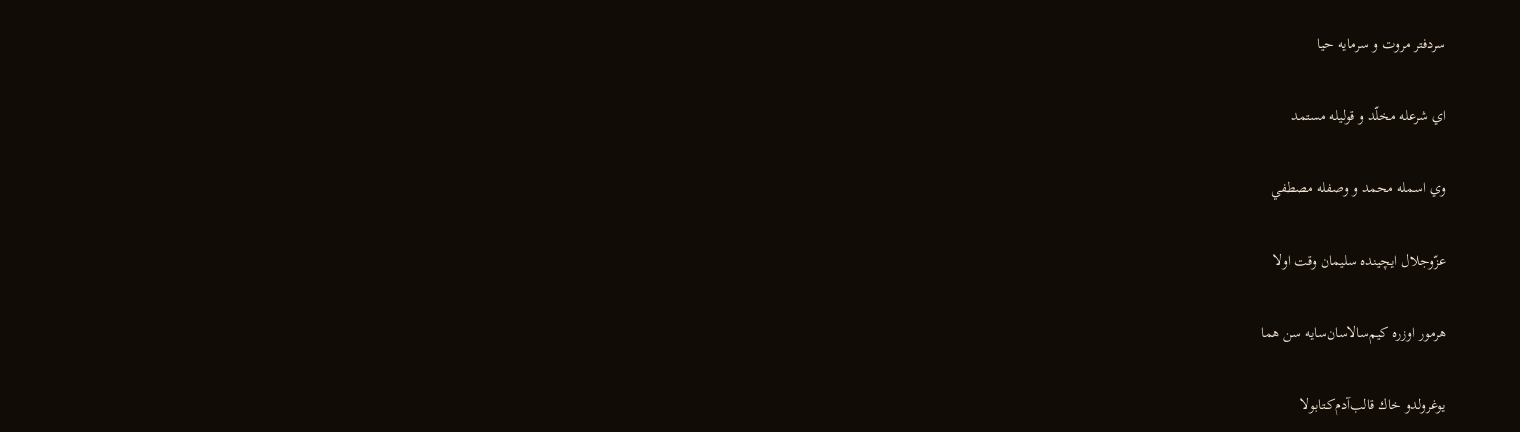سردفتر مروت و سرمايه حيا

اي شرعله مخلّد و قوليله مستمد

وي اسمله محمد و وصفله مصطفي

عزّوجلال ايچينده سليمان وقت اولا

هرمور اوزره كيم‌سالاسان‌سايه سن هما

يوغرولدو خاك‌ قالب‌آدم‌كـتابولا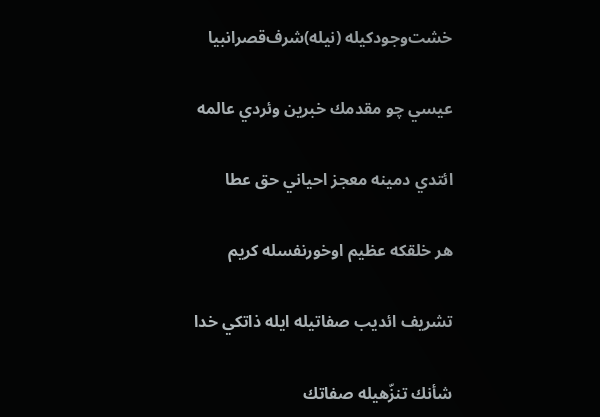خشت‌وجودكيله (نيله)شرف‌قصر‌انبيا

عيسي چو مقدمك خبرين وئردي عالمه

ائتدي دمينه معجز احياني حق عطا

هر خلقكه عظيم اوخورنفسله كريم

تشريف ائديب صفاتيله ايله ذاتكي خدا

شأنك تنزّهيله صفاتك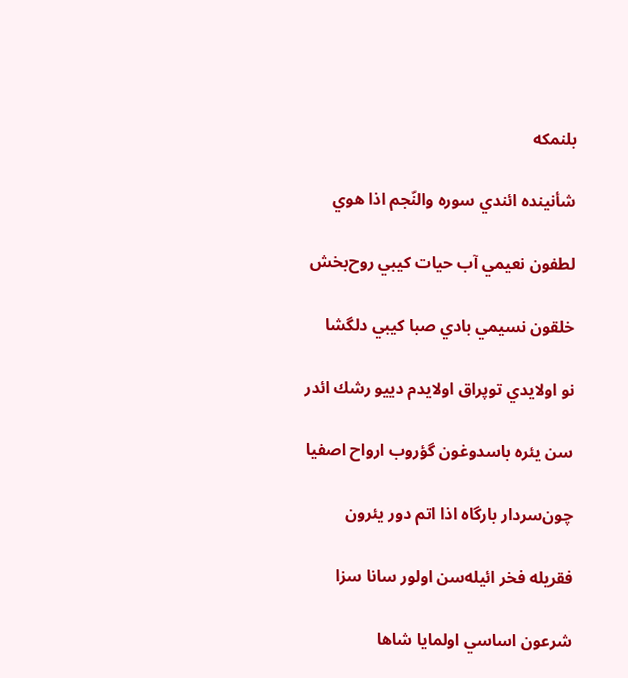بلنمكه

شأنينده ائندي سوره والنّجم اذا هوي

لطفون نعيمي آب حيات كيبي روح‌بخش

خلقون نسيمي بادي صبا كيبي دلگشا

نو اولايدي توپراق اولايدم دييو رشك ائدر

سن يئره باسدوغون گؤروب ارواح اصفيا

چون‌سردار بارگاه اذا اتم دور يئرون

فقريله فخر ائيله‌سن اولور سانا سزا

شرعون اساسي اولمايا شاها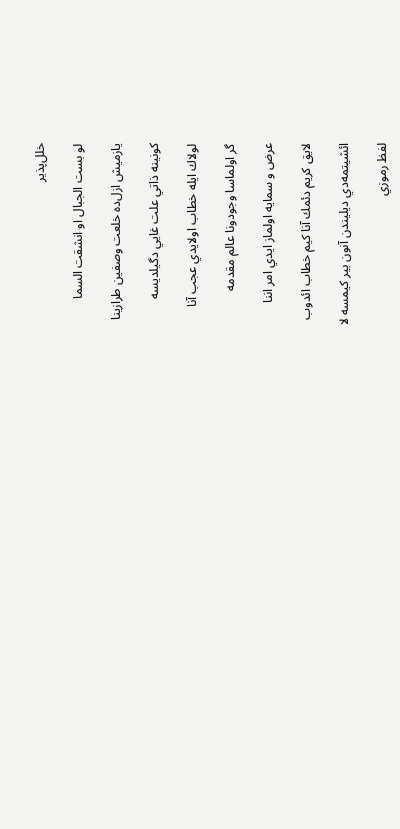خلل‌پذير

لو بست الجبال او انشقت السما

يازميش ازل‌ده خلعت وصفين طرازينا

كونينه ذاتي علت غايي دگيلديسه

لولاك ايله خطاب اولايدي عجب آنا

گر اولماسا وجودونا عالم مقدمه

عرض و سمايه اولماز ايدي امر اننا

لايق كريم دئمك آنا كيم خطاب ائدوب

ائشيتمه‌دي ديليندن آنون بير كيمسه لا

لفظ رموزي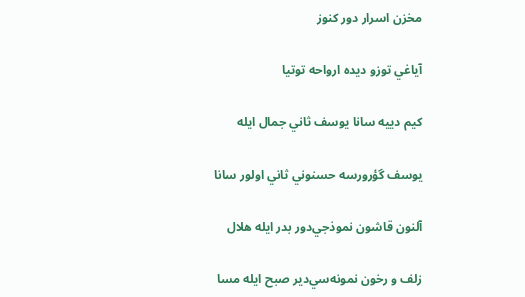مخزن اسرار دور كنوز

آياغي توزو ديده ارواحه توتيا

كيم دييه سانا يوسف ثاني جمال ايله

يوسف گؤرورسه حسنوني ثاني اولور سانا

آلنون قاشون نموذجي‌دور بدر ايله هلال

زلف و رخون نمونه‌سي‌دير صبح ايله مسا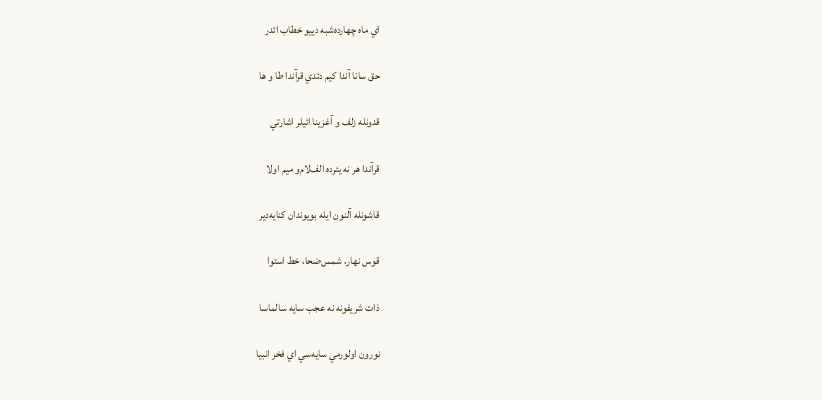اي ماه چهارده‌شبه دييو خطاب ائدر

حق سانا آندا كيم دئدي قرآندا طا و ها

قدونله زلف و آغزينا ائيلر اشارتي

قرآندا هر نه يئرده الف‌لام‌و ميم اولا

قاشونله آلنون ايله بويوندان كنايه‌دير

قوس نهار، شمس‌ضحا، خط استوا

ذات شريفونه نه عجب سايه سالماسا

نورون اولورمي سايه‌سي اي فخر انبيا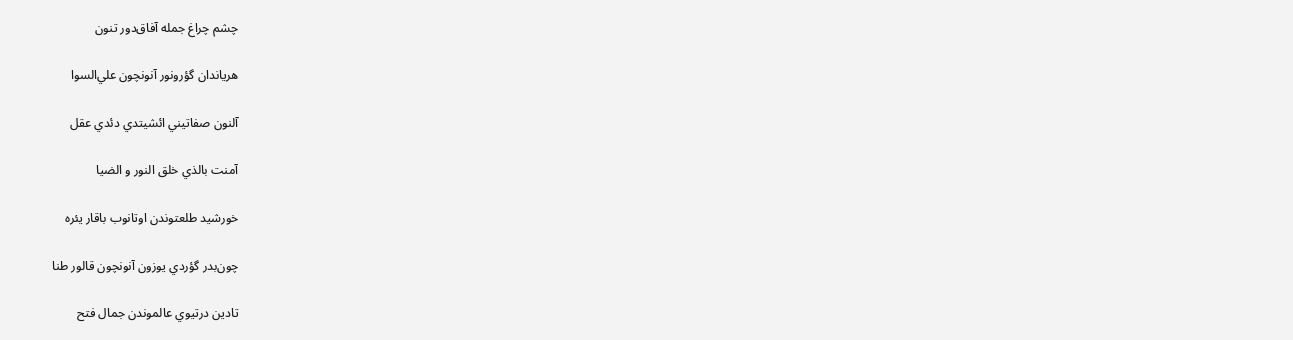چشم چراغ جمله آفاق‌دور تنون

هرياندان گؤرونور آنونچون علي‌السوا

آلنون صفاتيني ائشيتدي دئدي عقل

آمنت بالذي خلق النور و الضيا

خورشيد طلعتوندن اوتانوب باقار يئره

چون‌بدر گؤردي يوزون آنونچون قالور طنا

تادين درتيوي عالموندن جمال فتح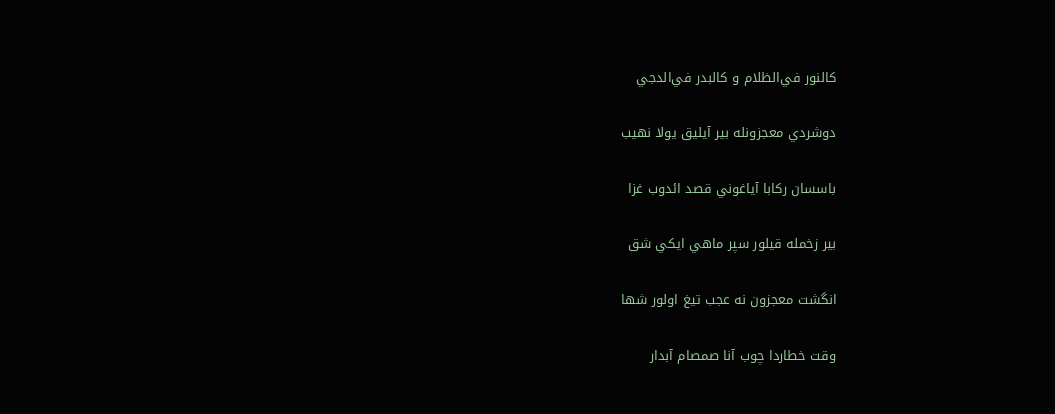كالنور في‌الظلام و كالبدر في‌الدجي

دوشردي معجزونله بير آيليق يولا نهيب

باسسان ركابا آياغوني قصد ائدوب غزا

بير زخمله قيلور سپر ماهي ايكي شق

انگشت معجزون نه عجب تيغ اولور شها

وقت خطاردا چوب آنا صمصام آبدار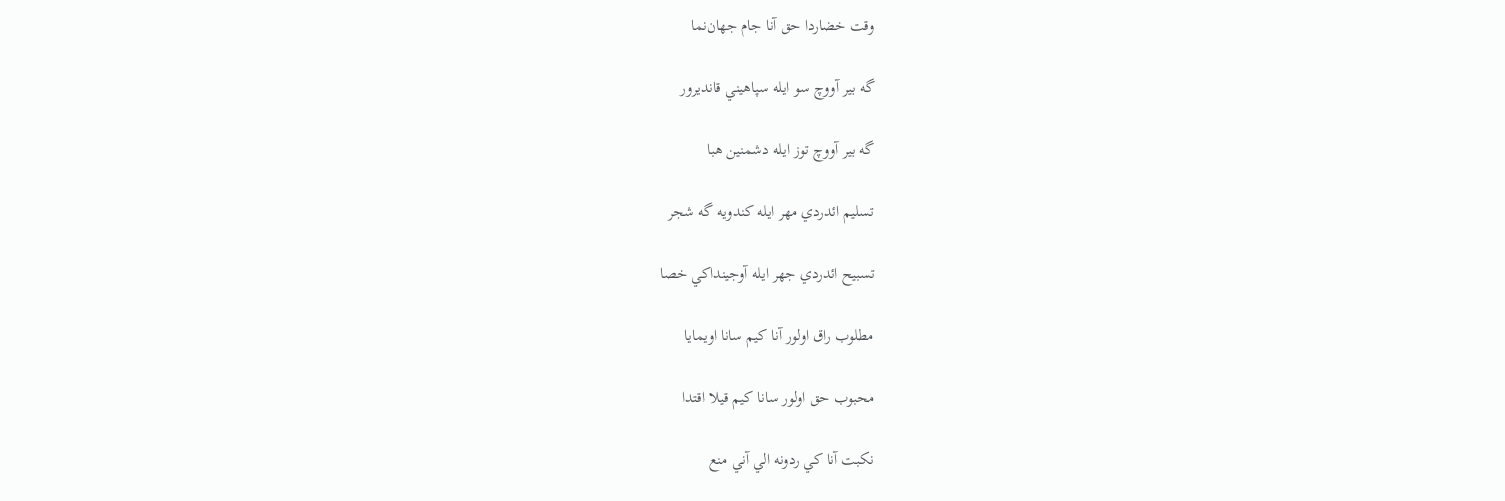وقت خضاردا حق آنا جام جهان‌نما

گه بير آووچ سو ايله سپاهيني قانديرور

گه بير آووچ توز ايله دشمنين هبا

تسليم ائدردي مهر ايله كندويه گه شجر

تسبيح ائدردي جهر ايله آوجينداكي خصا

مطلوب راق اولور آنا كيم سانا اويمايا

محبوب حق اولور سانا كيم قيلا اقتدا

نكبت آنا كي ردونه الي آني منع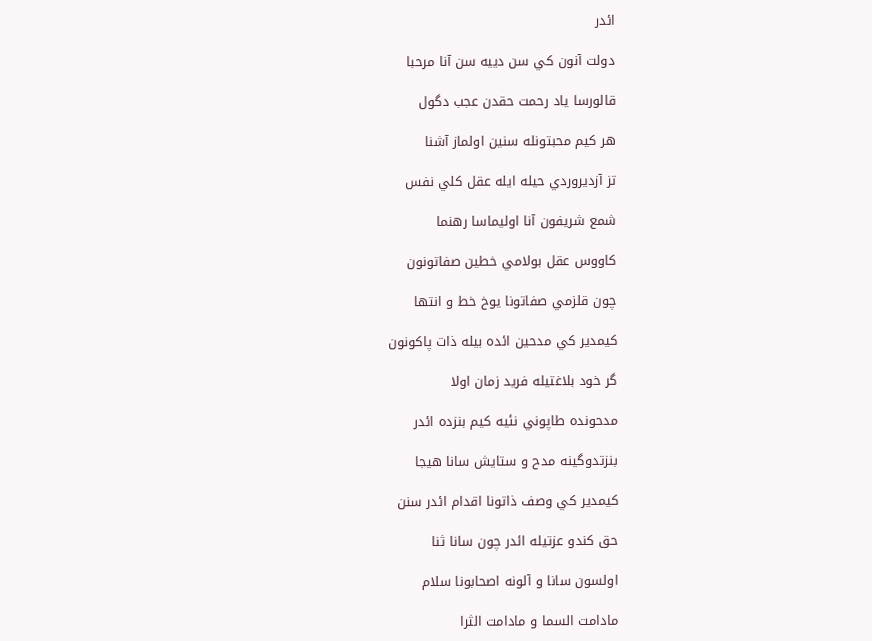ائدر

دولت آنون كي سن دييه‌ سن آنا مرحبا

قالورسا ياد رحمت حقدن عجب دگول

هر كيم محبتونله سنين اولماز آشنا

تز آزديروردي حيله ايله عقل كلي نفس

شمع شريفون آنا اوليماسا رهنما

كاووس عقل بولامي خطين صفاتونون

چون قلزمي صفاتونا يوخ خط و انتها

كيمدير كي مدحين ائده بيله ذات پاكونون

گر خود بلاغتيله فريد زمان اولا

مدحونده طاپوني نئيه كيم بنزده ائدر

بنزتدوگينه مدح و ستايش سانا هيجا

كيمدير كي وصف ذاتونا اقدام ائدر سنن

حق كندو عزتيله ائدر چون سانا ثنا

اولسون سانا و آلونه اصحابونا سلام

مادامت السما و مادامت الثرا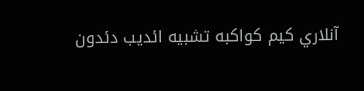آنلاري كيم كواكبه تشبيه ائديب دئدون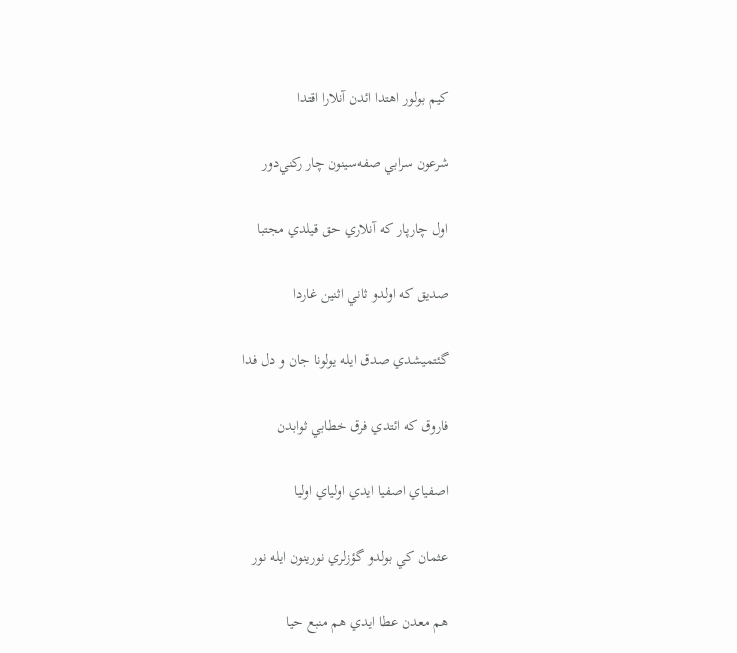كيم بولور اهتدا ائدن آنلارا اقتدا

شرعون سرابي صفه‌سينون چار ركني‌دور

اول چارپار كه آنلاري حق قيلدي مجتبا

صديق كه اولدو ثاني اثنين غاردا

گئتميشدي صدق ايله يولونا جان و دل فدا

فاروق كه ائتدي فرق خطابي ثوابدن

اصفياي اصفيا ايدي اولياي اوليا

عثمان كي بولدو گؤزلري نورينون ايله نور

هم معدن عطا ايدي هم منبع حيا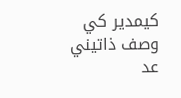كيمدير كي وصف ذاتيني عد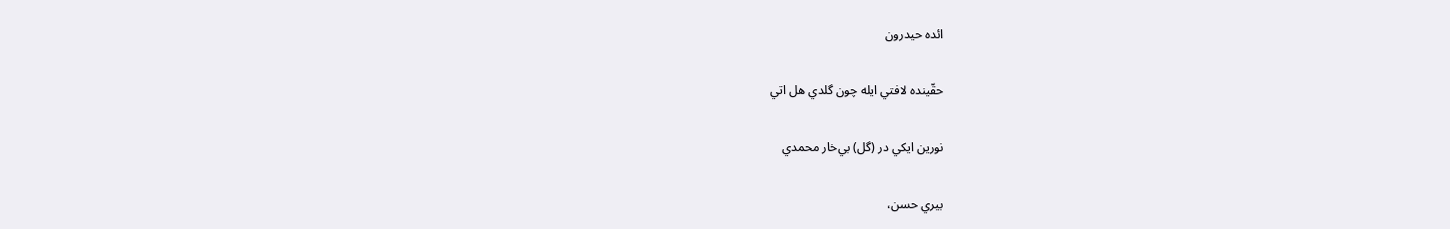ائده حيدرون

حقّينده لافتي ايله چون گلدي هل اتي

نورين ايكي در (گل) بي‌خار محمدي

بيري حسن،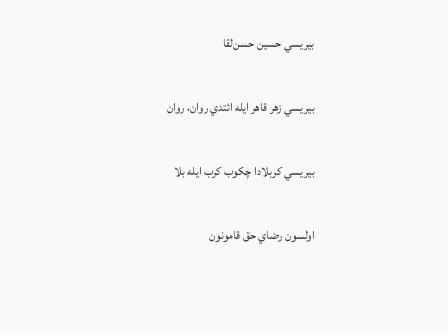بيريسي حسين حسن‌لقا

بيريسي زهر قاهر ايله ائتدي روان، روان

بيريسي كربلادا چكوب كرب ايله بلا

اولسون رضاي حق قامونون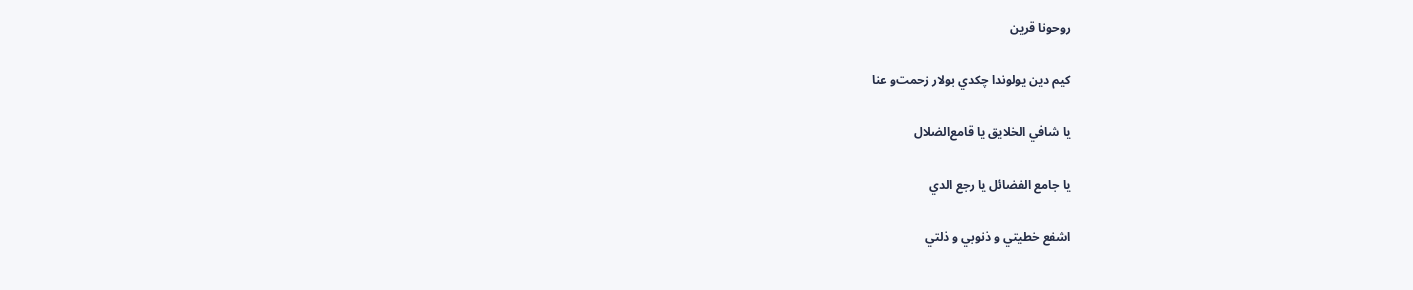روحونا قرين

كيم دين يولوندا چكدي بولار زحمت‌و عنا

يا شافي الخلايق يا قامع‌الضلال

يا جامع الفضائل يا رجع الدي

اشفع خطيتي و ذنوبي و ذلتي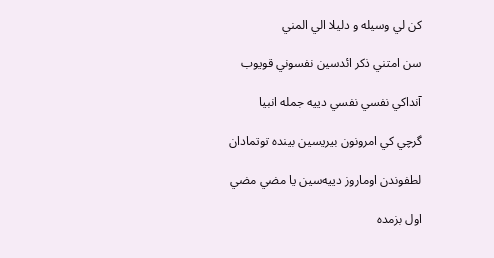كن لي وسيله و دليلا الي المني

سن امتني ذكر ائدسين نفسوني قويوب

آنداكي نفسي نفسي دييه جمله انبيا

گرچي كي امرونون بيريسين بينده توتمادان

لطفوندن اوماروز دييه‌سين يا مضي مضي

اول بزمده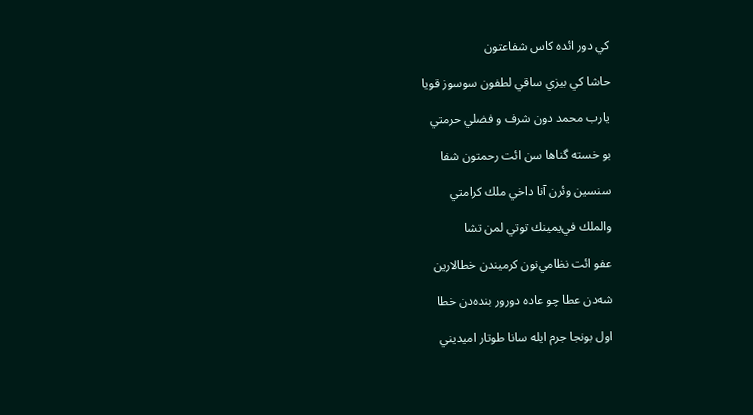كي دور ائده كاس شفاعتون

حاشا كي بيزي ساقي لطفون سوسوز قويا

يارب محمد دون شرف و فضلي حرمتي

بو خسته گناها سن ائت رحمتون شفا

سنسين وئرن آنا داخي ملك كرامتي

والملك في‌يمينك توتي لمن تشا

عفو ائت نظامي‌نون كرميندن خطالارين

شه‌دن عطا چو عاده دورور بنده‌دن خطا

اول بونجا جرم ايله سانا طوتار اميديني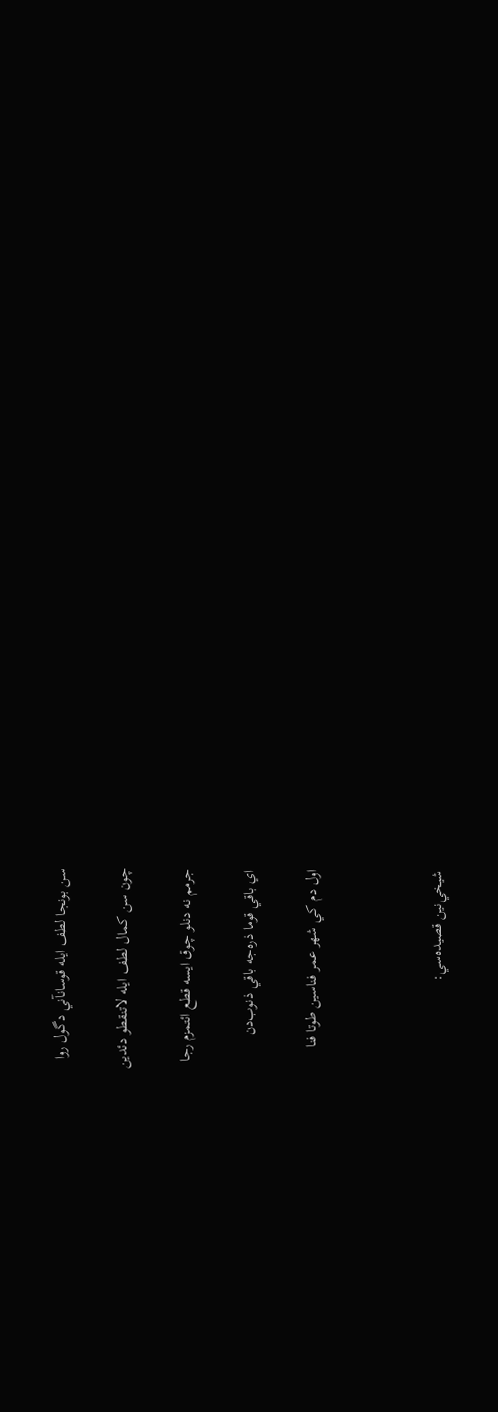سن بونجا لطف ايله قوسانآني دگول روا

چون سن كمال لطف ايله لاتنقطو دئدين

جرمم نه دنلو چوق ايسه قطع ائتمزم رجا

اي باقي قوما ذره‌جه باقي ذنوب‌دن

اول دم كي شهر عمر فناسين طوتا فنا



شيخي‌نين قصيده‌سي: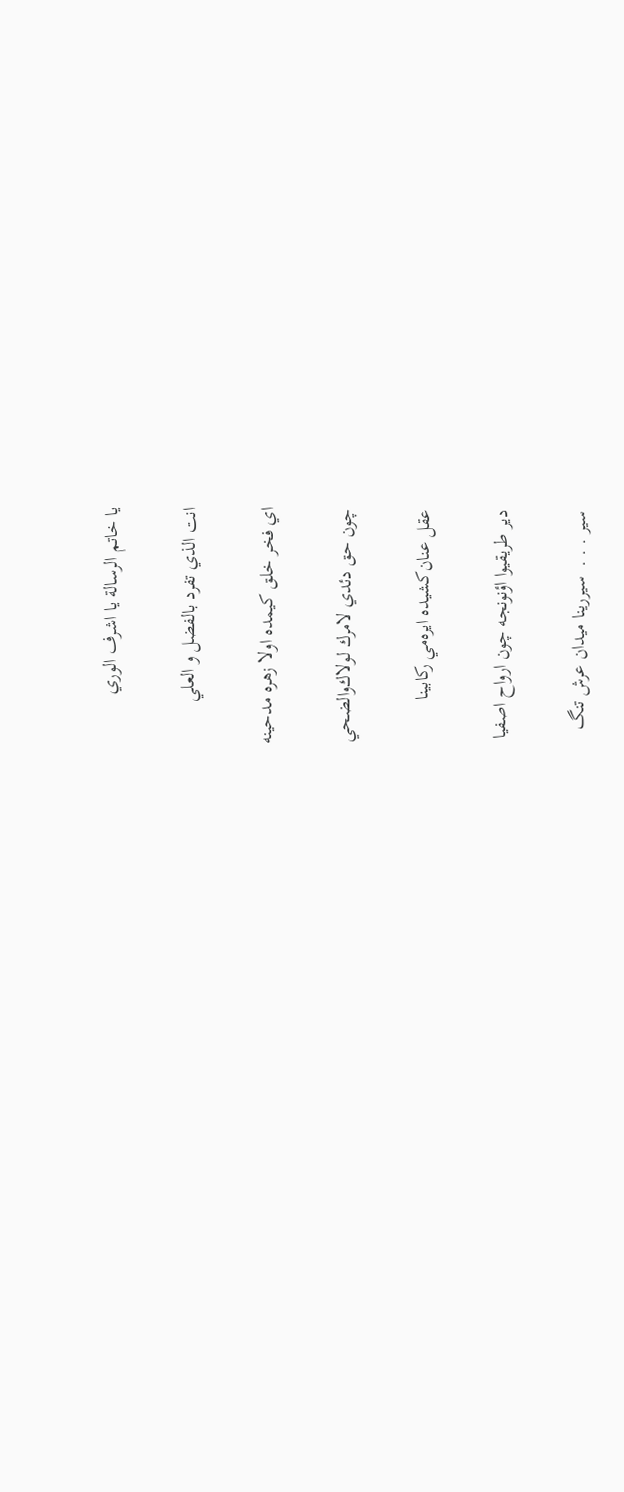يا خاتم الرسالة يا اشرف الوري

انت الذي تفرد بالفضل و العلي

اي فخر خلق كيمده اولا زهره مدحينه

چون حق دئدي لامرك لولاك‌والضحي

عقل‌ عنان‌كشيده ايره‌مي ركابينا

دير طریقيوا اؤنونجه چون ارواح اصفيا

سير . . .  سيررينا ميدان عرش تنگ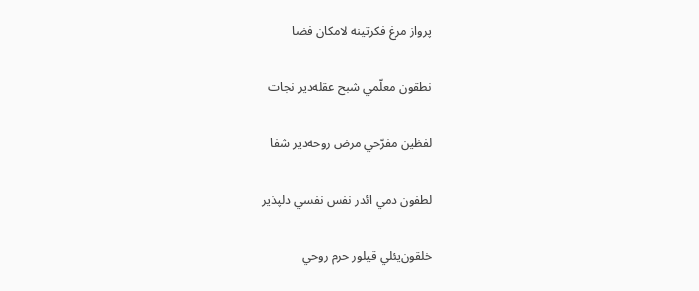پرواز مرغ فكرتينه لامكان فضا

نطقون معلّمي شبح عقله‌دير نجات

لفظين مفرّحي مرض روحه‌دير شفا

لطفون دمي ائدر نفس نفسي دلپذير

خلقون‌يئلي قيلور حرم‌ روحي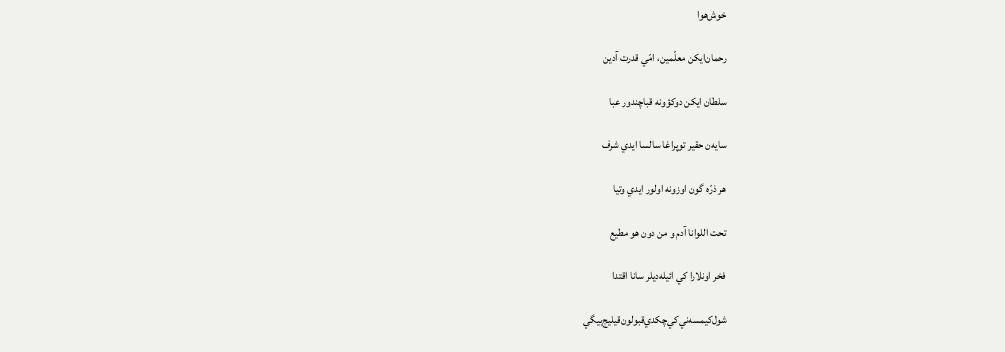خوش‌هوا

رحمان‌ايكن معلّمين، امّي قدرت آدين

سلطان ايكن دوكؤونه قباچندور عبا

سايه‌ن حقير توپراغا سالسا ايدي شرف

هر ذرّه گون اوزونه اولور ايدي وتيا

تحت اللوانا آدم و من دون هو مطيع

فخر اونلارا كي ائيله‌ديلر سانا اقتدا

شول‌كيمسه‌ني‌كي‌چكدي‌قبولون‌قيليج‌بيگي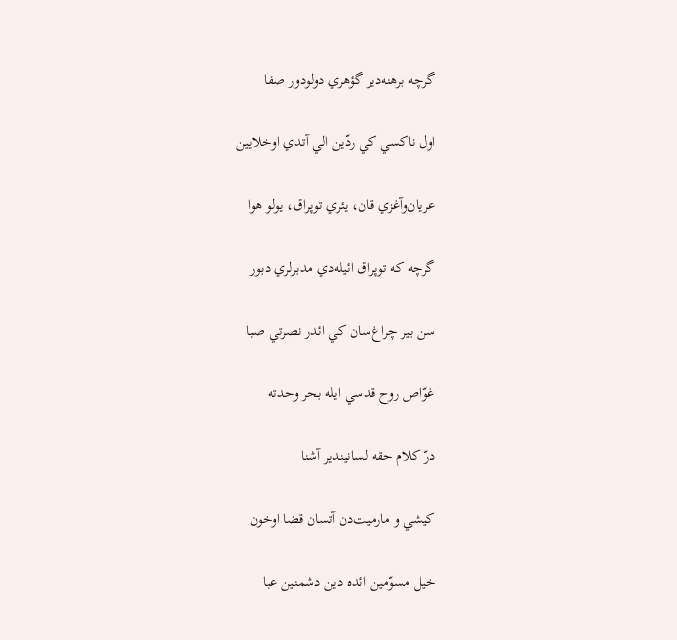گرچه برهنه‌دير گؤهري دولودور صفا

اول ناكسي كي ردّين الي آتدي اوخلايين

عريان‌و‌آغزي قان، يئري توپراق، يولو هوا

گرچه كه توپراق ائيله‌دي مدبرلري دبور

سن بير چراغ‌سان كي ائدر نصرتي صبا

غوّاص روح قدسي ايله بحر وحدته

درّ كلام حقه لسانيندير آشنا

كيشي و مارميت‌دن آتسان قضا اوخون

خيل مسوّمين ائده دين دشمنين عبا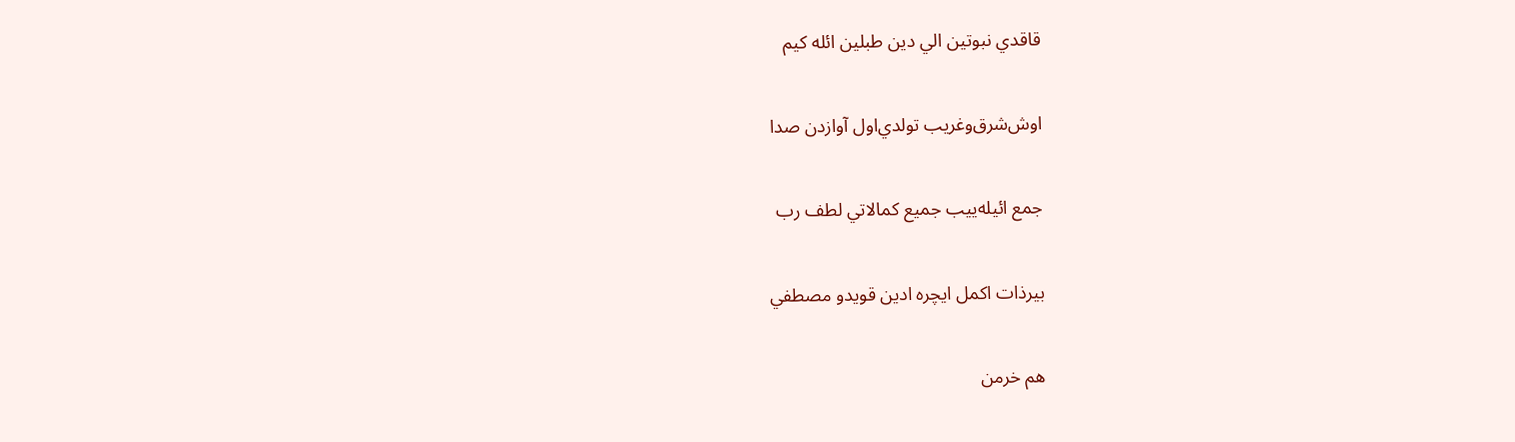قاقدي نبوتين الي دين طبلين ائله كيم

اوش‌شرق‌وغريب تولدي‌اول آوازدن صدا

جمع ائيله‌ييب جميع كمالاتي لطف رب

بيرذات اكمل ايچره ادين قويدو مصطفي

هم خرمن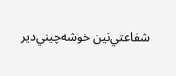شفاعتي‌نين خوشه‌چيني‌دير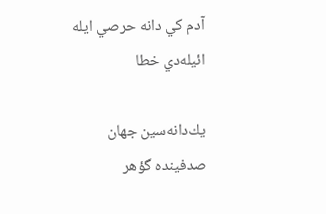آدم كي دانه حرصي ايله ائيله‌دي خطا

يك‌دانه‌سين جهان صدفينده گؤهر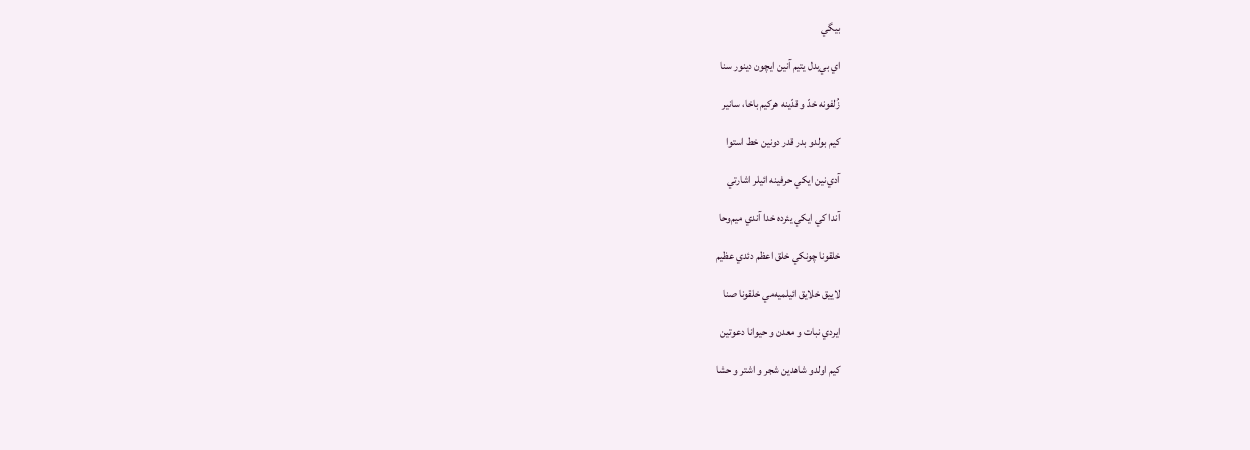بيگي

اي بي‌بدل يتيم آنين ايچون دينور سنا

زُلفونه خدّ و قدّينه هركيم باخا، سانير

كيم بولدو بدر قدر دونين خط استوا

آدي‌نين ايكي حرفينه ائيلر اشارتي

آندا كي ايكي يئرده خدا آندي ميم‌و‌حا

خلقونا چونكي خلق اعظم دئدي عظيم

لاييق خلايق ائيلميه‌مي خلقونا صنا

ايردي نبات و معدن و حيوانا دعوتين

كيم اولدو شاهدين شجر و اشتر و حشا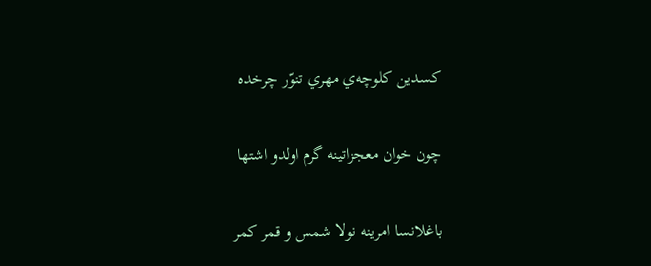كسدين كلوچه‌ي مهري تنوّر چرخده

چون خوان معجزاتينه گرم اولدو اشتها

باغلانسا امرينه نولا شمس و قمر كمر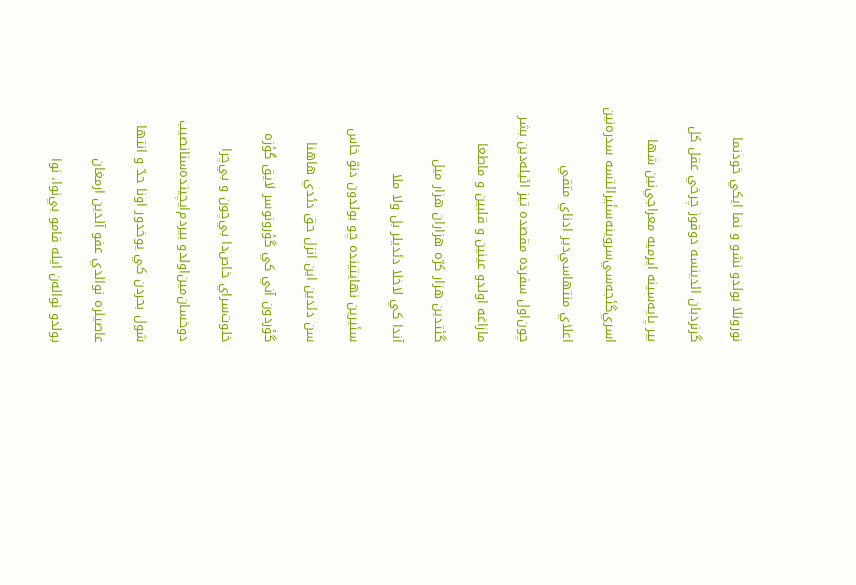نورونلا بولدو نشو و نما ايكي خودنما

گرنردبان ائدينسه دوقوز چرخي عقل كل

بير پايه‌سينه ايرميه معراجي‌نين شها

اسري‌گئجه‌سي‌سروينه‌سئيرائتسه سدره‌نين

اعلاي منتهاسي‌دير ادناي متقي

چون‌اول سفرده مقصده تيز ائيله‌دين بشر

مازاغه اولدو عينين و قلبين و ماطغا

گئتدين هزار كرّه هزاران هزار ميل

آندا كي لاخلا دئديلر بل ولا ملا

سئيرين نهايتينده چو بولدون دنوّ خاس

سن دئدين اين انزل حق دئدي هاهنا

گؤردون آني كي گؤرونوسر لايق گؤزه

خلوت‌سراي خاص‌دا بي‌چون و بي‌چرا

دوخسان‌مين‌اولدو بيردم‌ايچينده‌سنا‌نصيب

شول بحردن كي يوخدور اونا حدّ و انتها

عاصيلره نوالدي عفو آلدين ارمغان

بولدو نواله‌ن ايله قامو بي‌نوا، نوا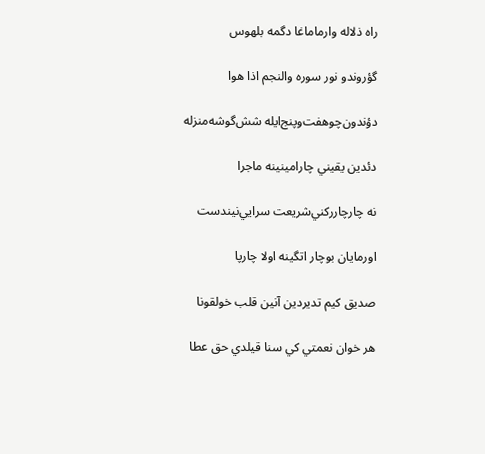راه ذلاله وارماماغا دگمه بلهوس

گؤروندو نور سوره والنجم اذا هوا

دؤندون‌چوهفت‌وپنج‌ايله شش‌گوشه‌منزله

دئدين يقيني چارامينينه ماجرا

نه چارچار‌ركني‌شريعت سرايي‌نيندست

اورمايان‌ بوچار اتگينه اولا چارپا

صديق كيم تديردين آنين قلب خولقونا

هر خوان نعمتي كي سنا قيلدي حق عطا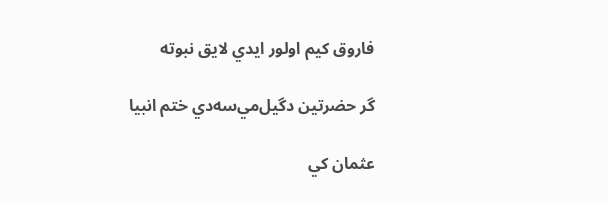فاروق كيم اولور ايدي لايق نبوته

گر حضرتين دگيل‌مي‌سه‌دي ختم انبيا

عثمان كي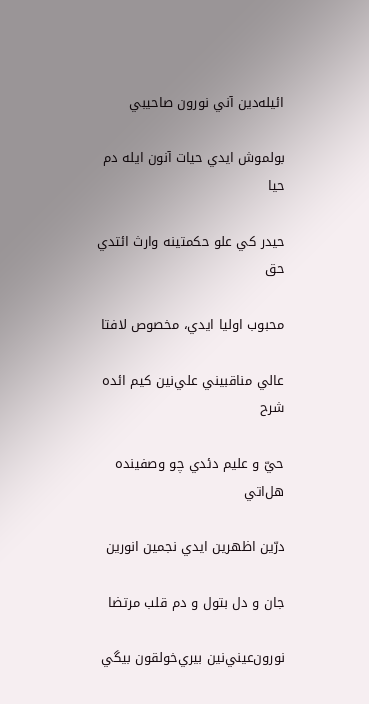ائيله‌دين آني نورون صاحيبي

بولموش ايدي حيات آنون ايله دم حيا

حيدر كي علو حكمتينه وارث ائتدي حق

محبوب اوليا ايدي، مخصوص لافتا

عالي مناقبيني علي‌نين كيم ائده شرح

حيّ و عليم دئدي چو وصفينده هل‌اتي

درّين اظهرين ايدي نجمين انورين

جان و دل بتول و دم قلب مرتضا

نورون‌عيني‌نين بيري‌خولقون بيگي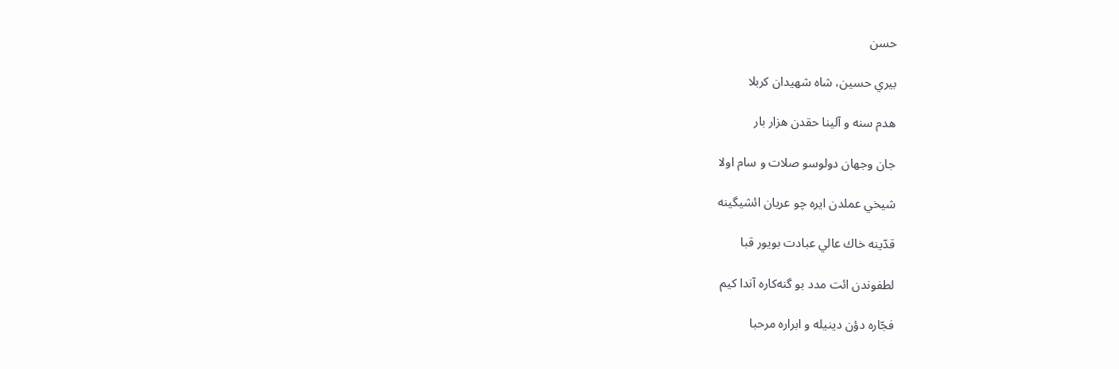حسن

بيري حسين، شاه شهيدان كربلا

هدم سنه و آلينا حقدن هزار بار

جان وجهان دولوسو صلات و سام اولا

شيخي عملدن ايره چو عريان ائشيگينه

قدّينه خاك عالي عبادت بويور قبا

لطفوندن ائت مدد بو گنه‌كاره آندا كيم

فجّاره دؤن دينيله و ابراره مرحبا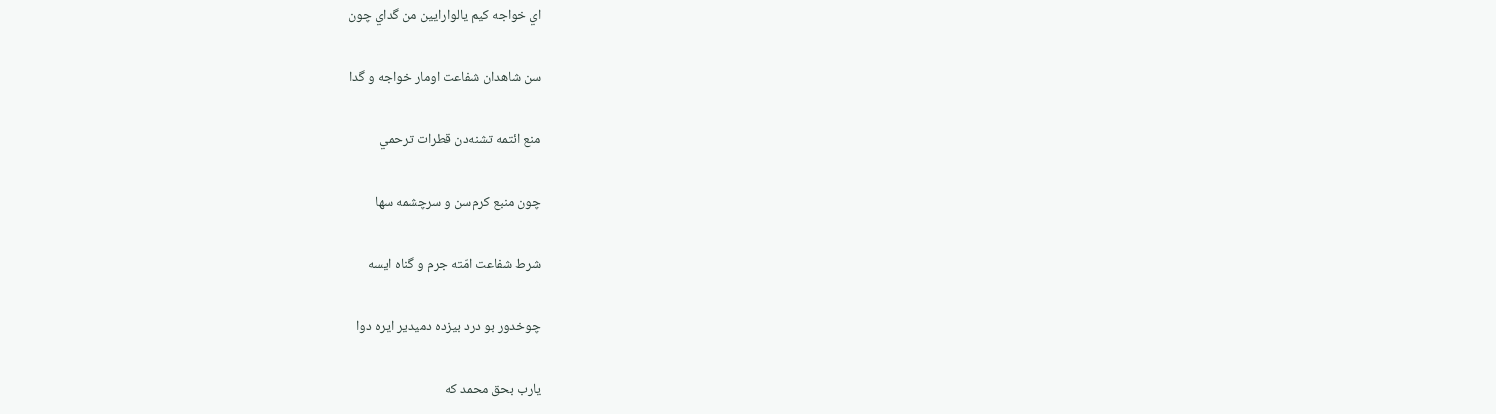اي خواجه كيم يالوارايين من گداي چون

سن شاهدان شفاعت اومار خواجه و گدا

منع ائتمه تشنه‌دن قطرات ترحمي

چون منبع كرم‌سن و سرچشمه سها

شرط شفاعت امّته جرم و گناه ايسه

چوخدور بو درد بيزده دميدير ايره دوا

يارب بحق محمد كه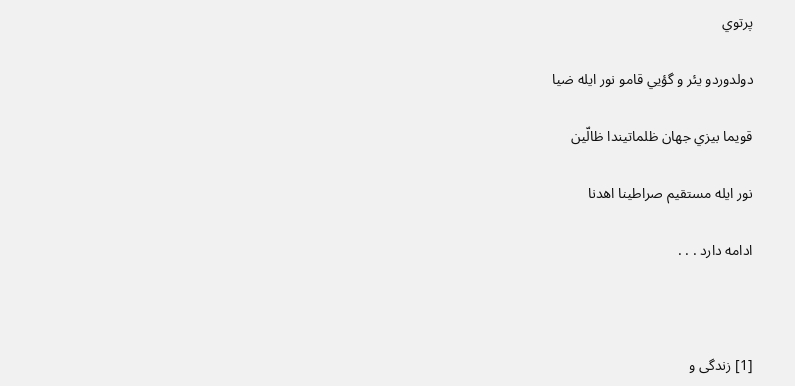پرتوي

دولدوردو يئر و گؤيي قامو نور ايله ضيا

قويما بيزي جهان ظلماتيندا ظالّين

نور ايله مستقيم صراطينا اهدنا

ادامه دارد . . .



[1] زندگی و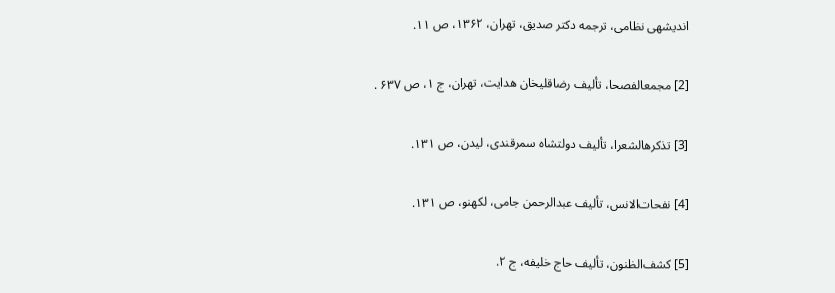اندیشهی نظامی، ترجمه دکتر صدیق، تهران، ۱۳۶۲، ص ۱۱.

[2] مجمعالفصحا، تألیف رضاقلیخان هدایت، تهران، ج ۱، ص ۶۳۷ .

[3] تذکرهالشعرا، تألیف دولتشاه سمرقندی، لیدن، ص ۱۳۱.

[4] نفحات‌الانس، تألیف عبدالرحمن جامی، لکهنو، ص ۱۳۱.

[5] کشف‌الظنون، تألیف حاج خلیفه، ج ۲.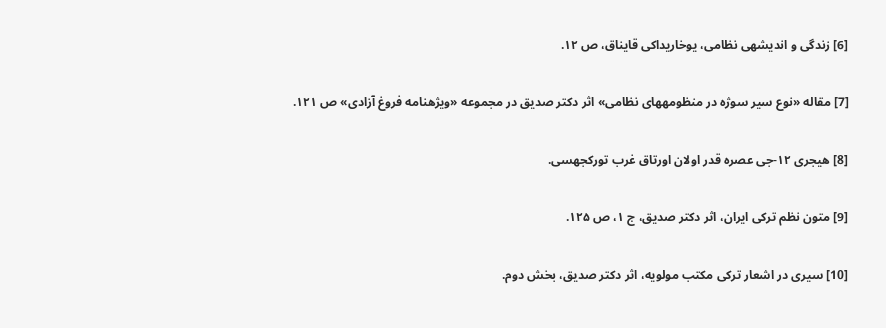[6] زندگی و اندیشهی نظامی، یوخاریداکی قایناق، ص ۱۲.

[7] مقاله «نوع سیر سوژه در منظومههای نظامی» اثر دکتر صدیق در مجموعه «ویژهنامه فروغ آزادی» ص ۱۲۱.

[8] هیجری ۱۲-جی عصره قدر اولان اورتاق غرب تورکجهسی.

[9] متون نظم ترکی ایران، اثر دکتر صدیق، ج ۱، ص ۱۲۵.

[10] سیری در اشعار ترکی مکتب مولویه، اثر دکتر صدیق، بخش دوم.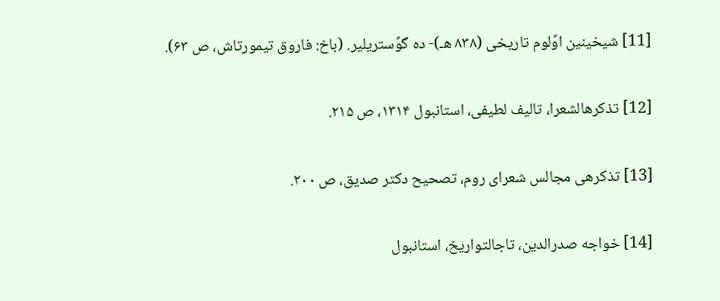[11] شیخینین اوًلوم تاریخی (۸۳۸ هـ)- ده گوًستریلیر. (باخ: فاروق تیمورتاش، ص ۶۳).

[12] تذکرهالشعرا، تالیف لطیفی، استانبول ۱۳۱۴، ص ۲۱۵.

[13] تذکرهی مجالس شعرای روم، تصحیح دکتر صدیق، ص ۲۰۰.

[14] خواجه صدرالدین، تاجالتواریخ، استانبول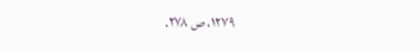۱۲۷۹، ص ۲۷۸.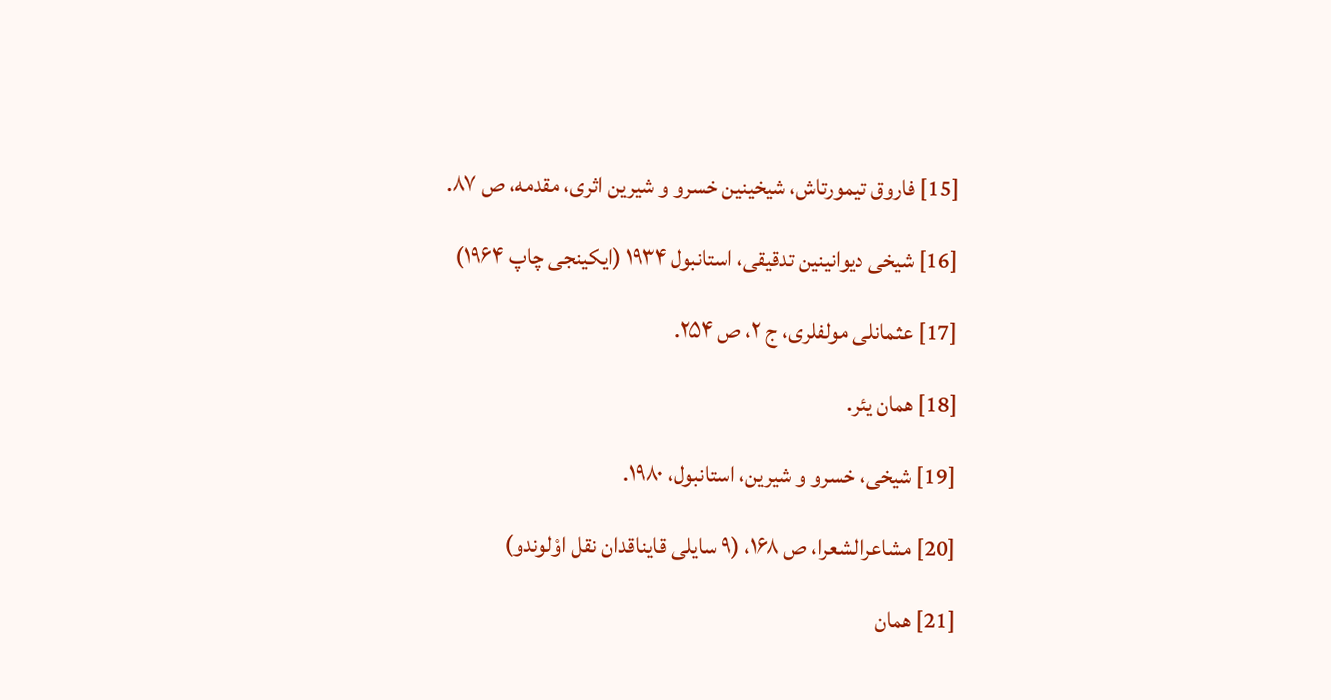[15] فاروق تیمورتاش، شیخینین خسرو و شیرین اثری، مقدمه، ص ۸۷.

[16] شیخی دیوانینین تدقیقی، استانبول ۱۹۳۴ (ایکینجی چاپ ۱۹۶۴)

[17] عثمانلی مولفلری، ج ۲، ص ۲۵۴.

[18] همان یئر.

[19] شیخی، خسرو و شیرین، استانبول، ۱۹۸۰.

[20] مشاعرالشعرا، ص ۱۶۸، (۹ سایلی قایناقدان نقل اوْلوندو)

[21] همان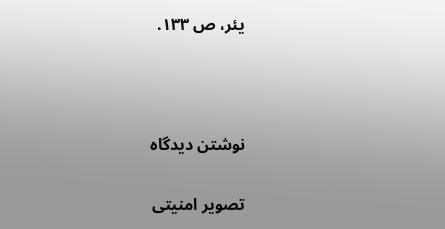یئر، ص ۱۳۳.





نوشتن دیدگاه


تصویر امنیتی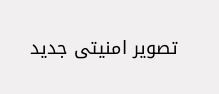تصویر امنیتی جدید